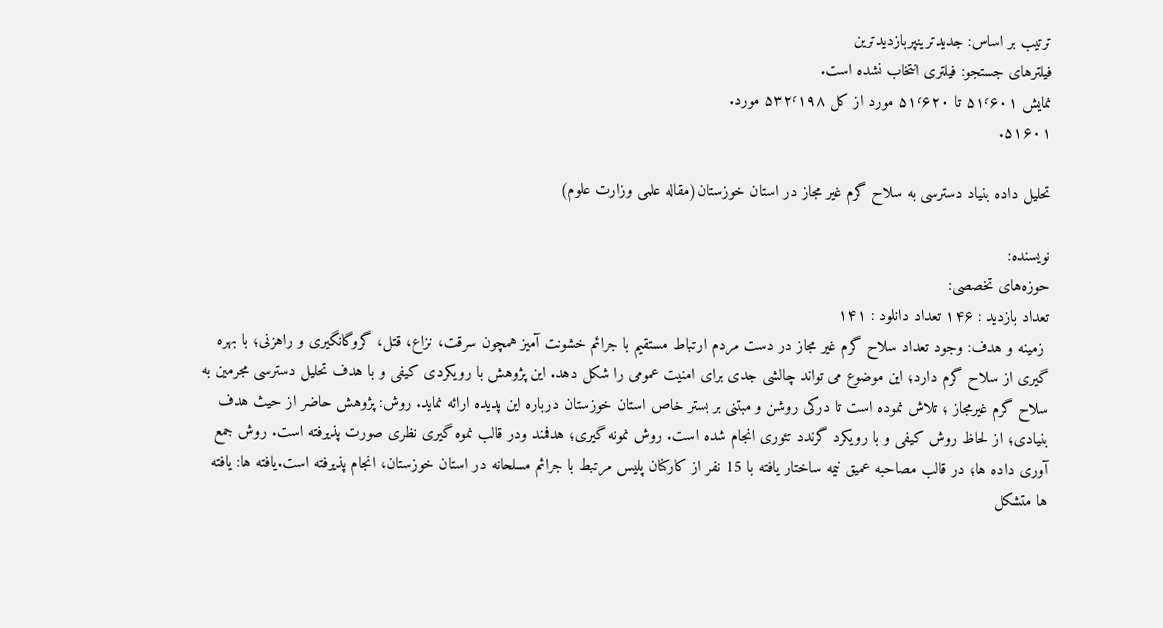ترتیب بر اساس: جدیدترینپربازدیدترین
فیلترهای جستجو: فیلتری انتخاب نشده است.
نمایش ۵۱٬۶۰۱ تا ۵۱٬۶۲۰ مورد از کل ۵۳۲٬۱۹۸ مورد.
۵۱۶۰۱.

تحلیل داده بنیاد دسترسی به سلاح گرم غیر مجاز در استان خوزستان(مقاله علمی وزارت علوم)

نویسنده:
حوزه‌های تخصصی:
تعداد بازدید : ۱۴۶ تعداد دانلود : ۱۴۱
 زمینه و هدف: وجود تعداد سلاح گرم غیر مجاز در دست مردم ارتباط مستقیم با جرائم خشونت آمیز همچون سرقت، نزاع، قتل، گروگانگیری و راهزنی؛ با بهره گیری از سلاح گرم دارد؛ این موضوع می تواند چالشی جدی برای امنیت عمومی را شکل دهد. این پژوهش با رویکردی کیفی و با هدف تحلیل دسترسی مجرمین به سلاح گرم غیرمجاز ؛ تلاش نموده است تا درکی روشن و مبتنی بر بستر خاص استان خوزستان درباره این پدیده ارائه نماید. روش: پژوهش حاضر از حیث هدف بنیادی؛ از لحاظ روش کیفی و با رویکرد گرندد تئوری انجام شده است. روش نمونه گیری؛ هدفمند ودر قالب نموه گیری نظری صورت پذیرفته است. روش جمع آوری داده ها؛ در قالب مصاحبه عمیق نیمه ساختار یافته با 15 نفر از کارکنان پلیس مرتبط با جرائم مسلحانه در استان خوزستان، انجام پذیرفته است.یافته ها: یافته ها متشکل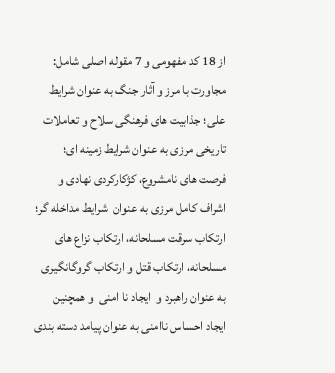از 18 کد مفهومی و 7 مقوله اصلی شامل: مجاورت با مرز و آثار جنگ به عنوان شرایط علی؛ جذابیت های فرهنگی سلاح و تعاملات تاریخی مرزی به عنوان شرایط زمینه ای؛  فرصت های نامشروع، کژکارکردی نهادی و اشراف کامل مرزی به عنوان  شرایط مداخله گر؛ ارتکاب سرقت مسلحانه، ارتکاب نزاع های مسلحانه، ارتکاب قتل و ارتکاب گروگانگیری به عنوان راهبرد و  ایجاد نا امنی  و همچنین ایجاد احساس ناامنی به عنوان پیامد دسته بندی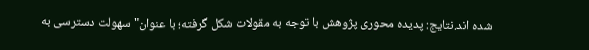شده اند.نتایج: پدیده محوری پژوهش با توجه به مقولات شکل گرفته؛ با عنوان"سهولت دسترسی به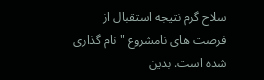سلاح گرم نتیجه استقبال از فرصت های نامشروع " نام گذاری شده است. بدین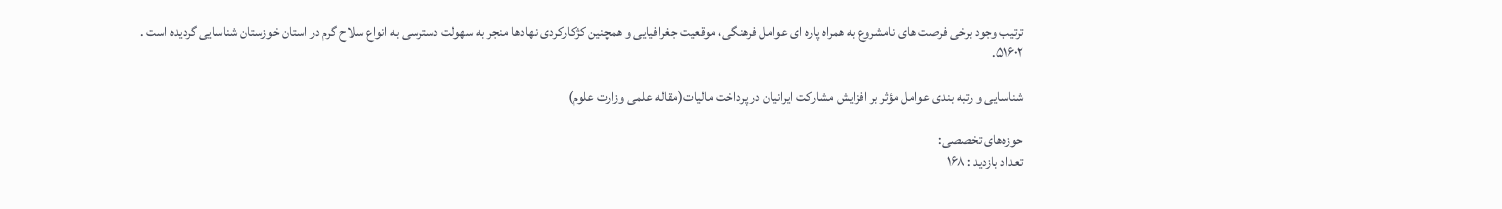ترتیب وجود برخی فرصت های نامشروع به همراه پاره ای عوامل فرهنگی، موقعیت جغرافیایی و همچنین کژکارکردی نهادها منجر به سهولت دسترسی به انواع سلاح گرم در استان خوزستان شناسایی گردیده است .
۵۱۶۰۲.

شناسایی و رتبه بندی عوامل مؤثر بر افزایش مشارکت ایرانیان در پرداخت مالیات(مقاله علمی وزارت علوم)

حوزه‌های تخصصی:
تعداد بازدید : ۱۶۸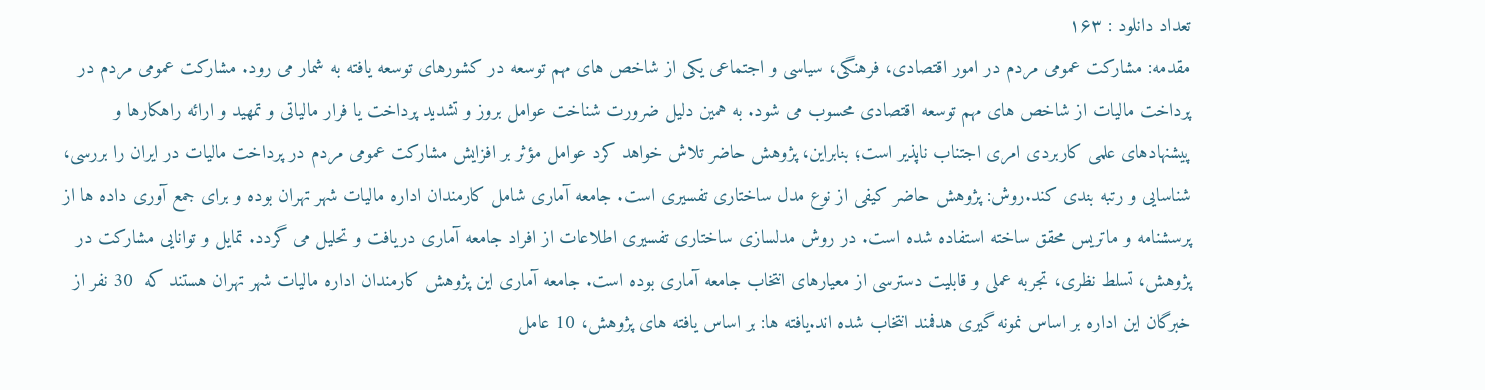تعداد دانلود : ۱۶۳
مقدمه: مشارکت عمومی مردم در امور اقتصادی، فرهنگی، سیاسی و اجتماعی یکی از شاخص های مهم توسعه در کشورهای توسعه یافته به شمار می رود. مشارکت عمومی مردم در پرداخت مالیات از شاخص های مهم توسعه اقتصادی محسوب می شود. به همین دلیل ضرورت شناخت عوامل بروز و تشدید پرداخت یا فرار مالیاتی و تمهید و ارائه راهکارها و پیشنهادهای علمی کاربردی امری اجتناب ناپذیر است؛ بنابراین، پژوهش حاضر تلاش خواهد کرد عوامل مؤثر بر افزایش مشارکت عمومی مردم در پرداخت مالیات در ایران را بررسی، شناسایی و رتبه بندی کند.روش: پژوهش حاضر کیفی از نوع مدل ساختاری تفسیری است. جامعه آماری شامل کارمندان اداره مالیات شهر تهران بوده و برای جمع آوری داده ها از پرسشنامه و ماتریس محقق ساخته استفاده شده است. در روش مدلسازی ساختاری تفسیری اطلاعات از افراد جامعه آماری دریافت و تحلیل می گردد. تمایل و توانایی مشارکت در پژوهش، تسلط نظری، تجربه عملی و قابلیت دسترسی از معیارهای انتخاب جامعه آماری بوده است. جامعه آماری این پژوهش کارمندان اداره مالیات شهر تهران هستند که  30 نفر از خبرگان این اداره بر اساس نمونه گیری هدفمند انتخاب شده اند.یافته ها: بر اساس یافته های پژوهش، 10 عامل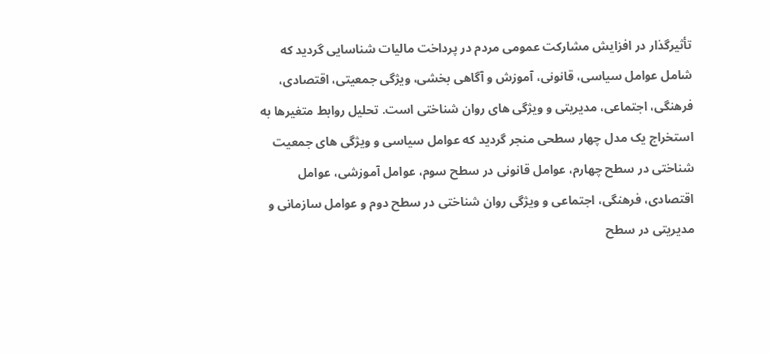تأثیرگذار در افزایش مشارکت عمومی مردم در پرداخت مالیات شناسایی گردید که شامل عوامل سیاسی، قانونی، آموزش و آگاهی بخشی، ویژگی جمعیتی، اقتصادی، فرهنگی، اجتماعی، مدیریتی و ویژگی های روان شناختی است. تحلیل روابط متغیرها به استخراج یک مدل چهار سطحی منجر گردید که عوامل سیاسی و ویژگی های جمعیت شناختی در سطح چهارم، عوامل قانونی در سطح سوم، عوامل آموزشی، عوامل اقتصادی، فرهنگی، اجتماعی و ویژگی روان شناختی در سطح دوم و عوامل سازمانی و مدیریتی در سطح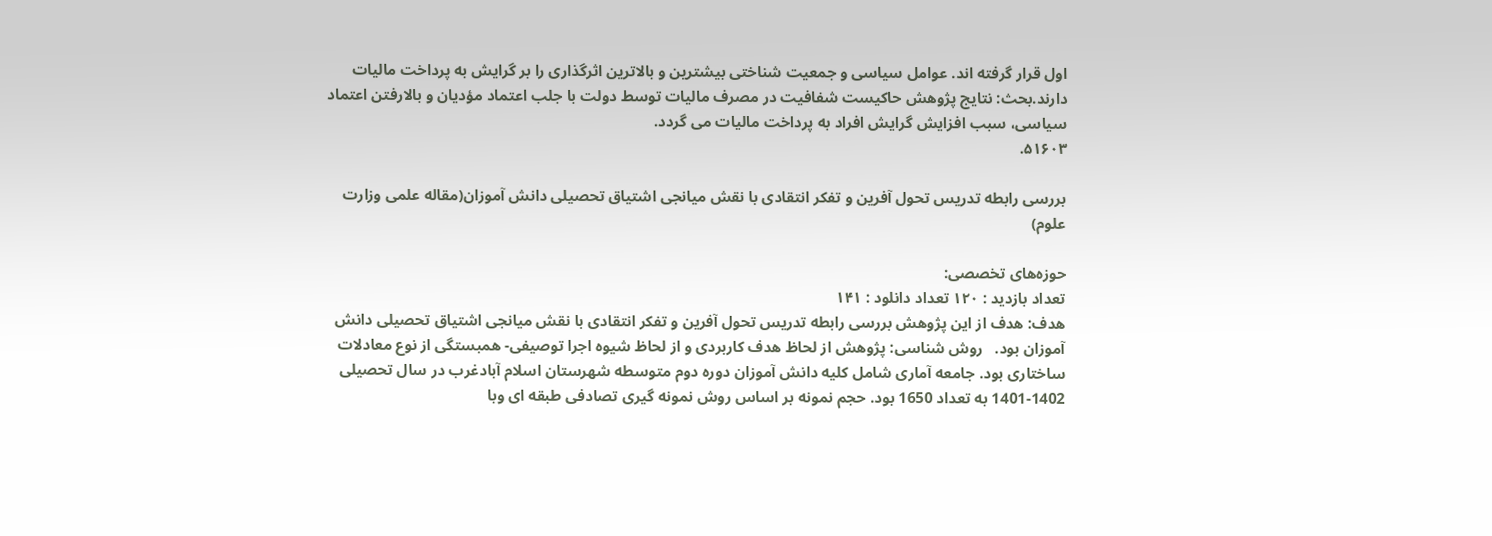اول قرار گرفته اند. عوامل سیاسی و جمعیت شناختی بیشترین و بالاترین اثرگذاری را بر گرایش به پرداخت مالیات دارند.بحث: نتایج پژوهش حاکیست شفافیت در مصرف مالیات توسط دولت با جلب اعتماد مؤدیان و بالارفتن اعتماد سیاسی، سبب افزایش گرایش افراد به پرداخت مالیات می گردد.
۵۱۶۰۳.

بررسی رابطه تدریس تحول آفرین و تفکر انتقادی با نقش میانجی اشتیاق تحصیلی دانش آموزان(مقاله علمی وزارت علوم)

حوزه‌های تخصصی:
تعداد بازدید : ۱۲۰ تعداد دانلود : ۱۴۱
هدف: هدف از این پژوهش بررسی رابطه تدریس تحول آفرین و تفکر انتقادی با نقش میانجی اشتیاق تحصیلی دانش آموزان بود.   روش شناسی: پژوهش از لحاظ هدف کاربردی و از لحاظ شیوه اجرا توصیفی- همبستگی از نوع معادلات ساختاری بود. جامعه آماری شامل کلیه دانش آموزان دوره دوم متوسطه شهرستان اسلام آبادغرب در سال تحصیلی 1402-1401 به تعداد 1650 بود. حجم نمونه بر اساس روش نمونه گیری تصادفی طبقه ای وبا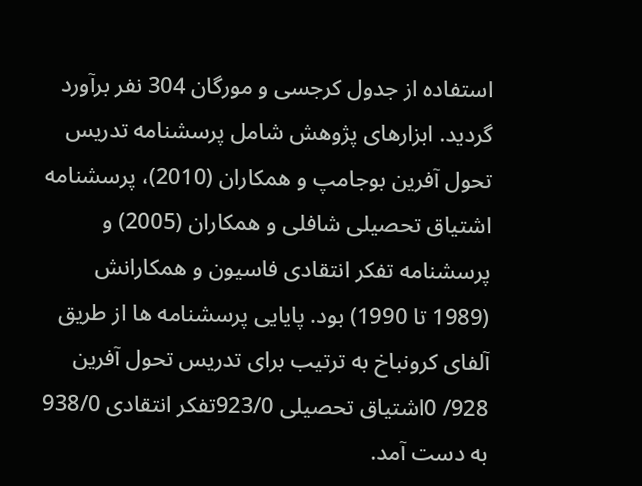استفاده از جدول کرجسی و مورگان 304 نفر برآورد گردید. ابزارهای پژوهش شامل پرسشنامه تدریس تحول آفرین بوجامپ و همکاران (2010)، پرسشنامه اشتیاق تحصیلی شافلی و همکاران (2005) و پرسشنامه تفکر انتقادی فاسیون و همکارانش (1989 تا 1990) بود. پایایی پرسشنامه ها از طریق آلفای کرونباخ به ترتیب برای تدریس تحول آفرین 928/ 0اشتیاق تحصیلی 923/0تفکر انتقادی 938/0 به دست آمد.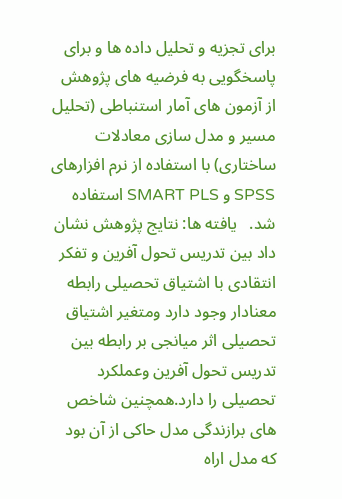برای تجزیه و تحلیل داده ها و برای پاسخگویی به فرضیه های پژوهش از آزمون های آمار استنباطی (تحلیل مسیر و مدل سازی معادلات ساختاری) با استفاده از نرم افزارهای SPSS و SMART PLS استفاده شد.   یافته ها: نتایج پژوهش نشان داد بین تدریس تحول آفرین و تفکر انتقادی با اشتیاق تحصیلی رابطه معنادار وجود دارد ومتغیر اشتیاق تحصیلی اثر میانجی بر رابطه بین تدریس تحول آفرین وعملکرد تحصیلی را دارد.همچنین شاخص های برازندگی مدل حاکی از آن بود که مدل اراه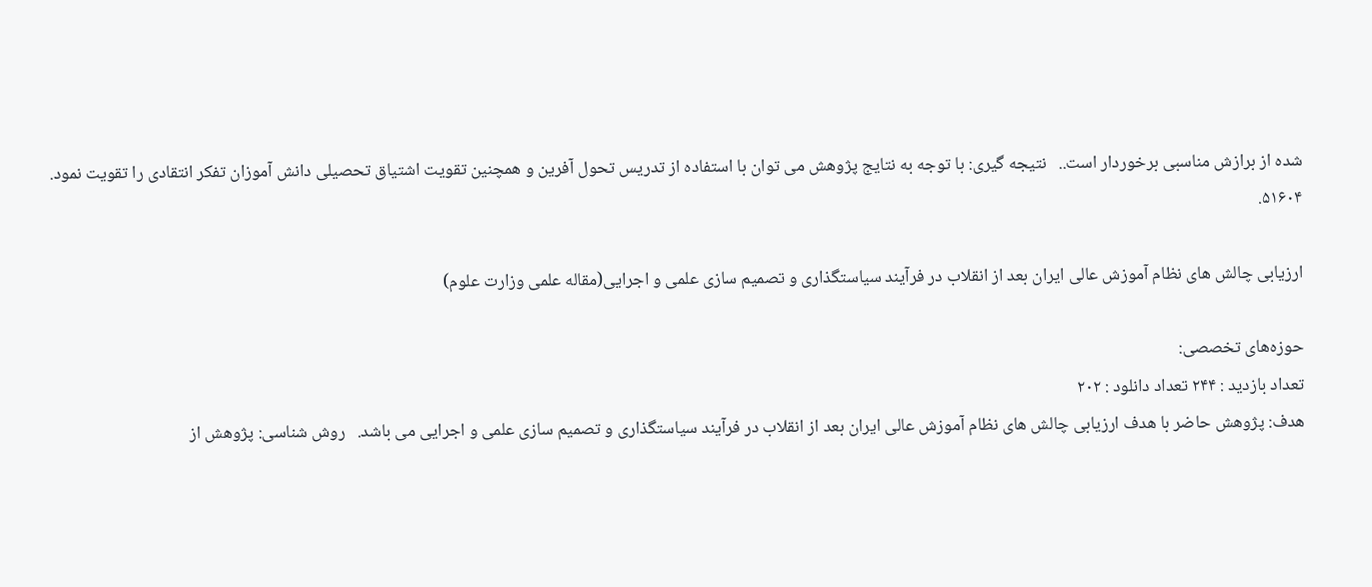شده از برازش مناسبی برخوردار است..   نتیجه گیری: با توجه به نتایج پژوهش می توان با استفاده از تدریس تحول آفرین و همچنین تقویت اشتیاق تحصیلی دانش آموزان تفکر انتقادی را تقویت نمود.
۵۱۶۰۴.

ارزیابی چالش های نظام آموزش عالی ایران بعد از انقلاب در فرآیند سیاستگذاری و تصمیم سازی علمی و اجرایی(مقاله علمی وزارت علوم)

حوزه‌های تخصصی:
تعداد بازدید : ۲۴۴ تعداد دانلود : ۲۰۲
هدف: پژوهش حاضر با هدف ارزیابی چالش های نظام آموزش عالی ایران بعد از انقلاب در فرآیند سیاستگذاری و تصمیم سازی علمی و اجرایی می باشد.   روش شناسی: پژوهش از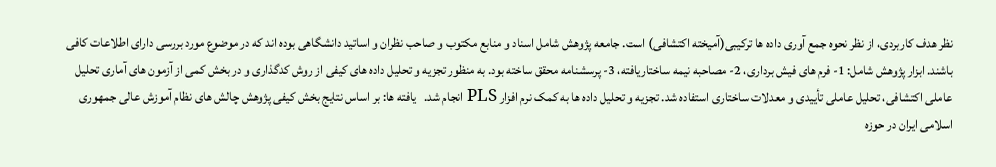نظر هدف کاربردی، از نظر نحوه جمع آوری داده ها ترکیبی(آمیخته اکتشافی) است. جامعه پژوهش شامل اسناد و منابع مکتوب و صاحب نظران و اساتید دانشگاهی بوده اند که در موضوع مورد بررسی دارای اطلاعات کافی باشند. ابزار پژوهش شامل: 1- فرم های فیش برداری، 2- مصاحبه نیمه ساختاریافته، 3- پرسشنامه محقق ساخته بود. به منظور تجزیه و تحلیل داده های کیفی از روش کدگذاری و در بخش کمی از آزمون های آماری تحلیل عاملی اکتشافی، تحلیل عاملی تأییدی و معدلات ساختاری استفاده شد. تجزیه و تحلیل داده ها به کمک نرم افزار PLS انجام شد.   یافته ها: بر اساس نتایج بخش کیفی پژوهش چالش های نظام آموزش عالی جمهوری اسلامی ایران در حوزه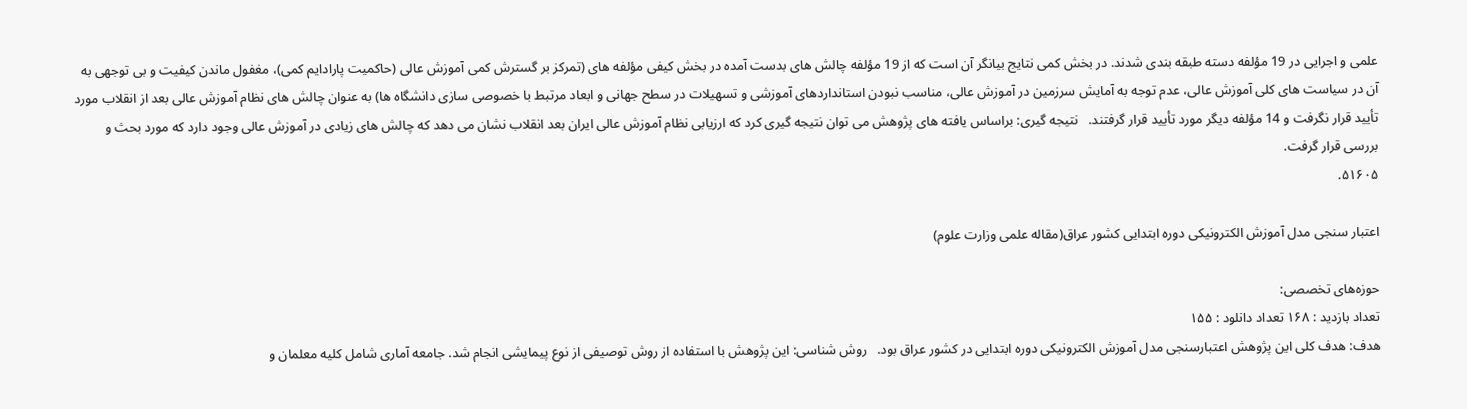علمی و اجرایی در 19 مؤلفه دسته طبقه بندی شدند. در بخش کمی نتایج بیانگر آن است که از 19 مؤلفه چالش های بدست آمده در بخش کیفی مؤلفه های (تمرکز بر گسترش کمی آموزش عالی (حاکمیت پارادایم کمی)، مغفول ماندن کیفیت و بی توجهی به آن در سیاست های کلی آموزش عالی، عدم توجه به آمایش سرزمین در آموزش عالی، مناسب نبودن استانداردهای آموزشی و تسهیلات در سطح جهانی و ابعاد مرتبط با خصوصی سازی دانشگاه ها) به عنوان چالش های نظام آموزش عالی بعد از انقلاب مورد تأیید قرار نگرفت و 14 مؤلفه دیگر مورد تأیید قرار گرفتند.   نتیجه گیری: براساس یافته های پژوهش می توان نتیجه گیری کرد که ارزیابی نظام آموزش عالی ایران بعد انقلاب نشان می دهد که چالش های زیادی در آموزش عالی وجود دارد که مورد بحث و بررسی قرار گرفت.
۵۱۶۰۵.

اعتبار سنجی مدل آموزش الکترونیکی دوره ابتدایی کشور عراق(مقاله علمی وزارت علوم)

حوزه‌های تخصصی:
تعداد بازدید : ۱۶۸ تعداد دانلود : ۱۵۵
هدف: هدف کلی این پژوهش اعتبارسنجی مدل آموزش الکترونیکی دوره ابتدایی در کشور عراق بود.   روش شناسی: این پژوهش با استفاده از روش توصیفی از نوع پیمایشی انجام شد. جامعه آماری شامل کلیه معلمان و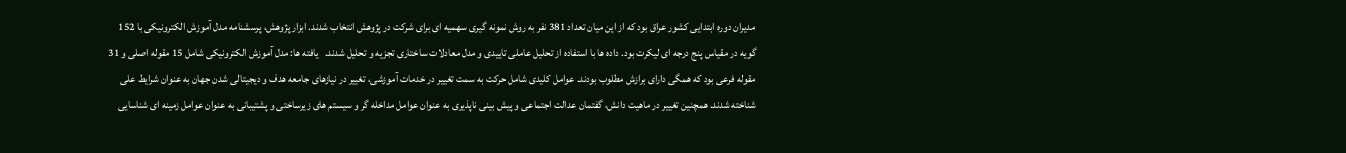مدیران دوره ابتدایی کشور عراق بود که از این میان تعداد 381 نفر به روش نمونه گیری سهمیه ای برای شرکت در پژوهش انتخاب شدند. ابزار پژوهش، پرسشنامه مدل آموزش الکترونیکی با 152 گویه در مقیاس پنج درجه ای لیکرت بود. داده ها با استفاده از تحلیل عاملی تاییدی و مدل معادلات ساختاری تجزیه و تحلیل شدند.   یافته ها: مدل آموزش الکترونیکی شامل 15 مقوله اصلی و 31 مقوله فرعی بود که همگی دارای برازش مطلوب بودند. عوامل کلیدی شامل حرکت به سمت تغییر در خدمات آموزشی، تغییر در نیازهای جامعه هدف و دیجیتالی شدن جهان به عنوان شرایط علی شناخته شدند. همچنین تغییر در ماهیت دانش، گفتمان عدالت اجتماعی و پیش بینی ناپذیری به عنوان عوامل مداخله گر و سیستم های زیرساختی و پشتیبانی به عنوان عوامل زمینه ای شناسایی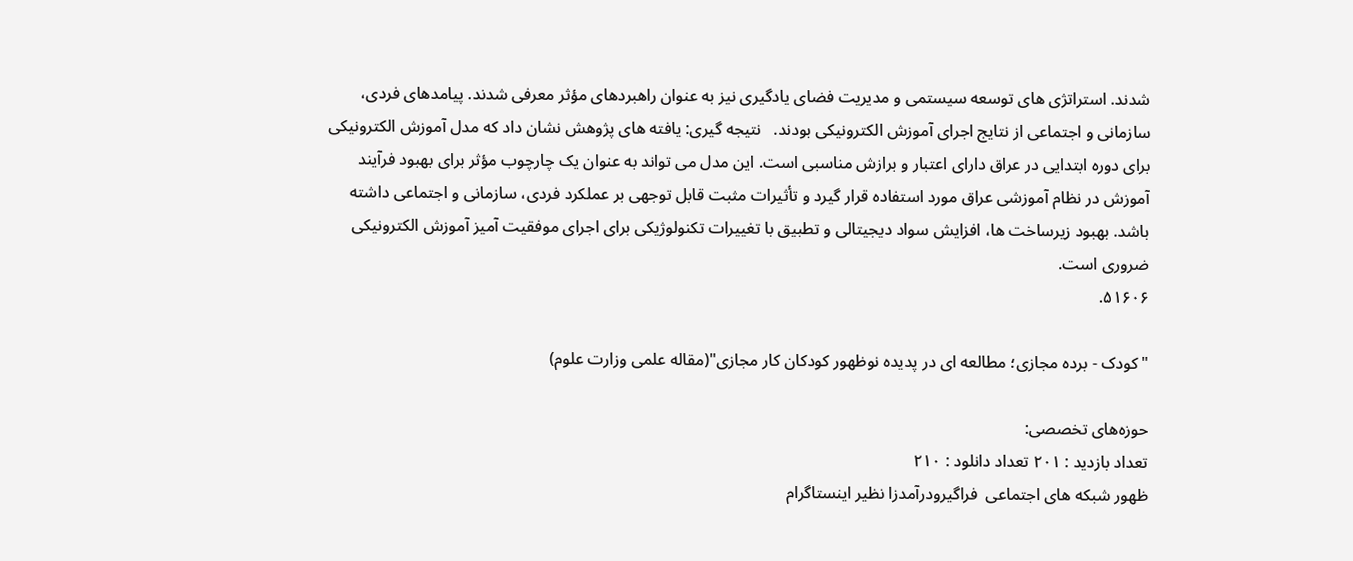شدند. استراتژی های توسعه سیستمی و مدیریت فضای یادگیری نیز به عنوان راهبردهای مؤثر معرفی شدند. پیامدهای فردی، سازمانی و اجتماعی از نتایج اجرای آموزش الکترونیکی بودند.   نتیجه گیری: یافته های پژوهش نشان داد که مدل آموزش الکترونیکی برای دوره ابتدایی در عراق دارای اعتبار و برازش مناسبی است. این مدل می تواند به عنوان یک چارچوب مؤثر برای بهبود فرآیند آموزش در نظام آموزشی عراق مورد استفاده قرار گیرد و تأثیرات مثبت قابل توجهی بر عملکرد فردی، سازمانی و اجتماعی داشته باشد. بهبود زیرساخت ها، افزایش سواد دیجیتالی و تطبیق با تغییرات تکنولوژیکی برای اجرای موفقیت آمیز آموزش الکترونیکی ضروری است.
۵۱۶۰۶.

"کودک - برده مجازی؛ مطالعه ای در پدیده نوظهور کودکان کار مجازی"(مقاله علمی وزارت علوم)

حوزه‌های تخصصی:
تعداد بازدید : ۲۰۱ تعداد دانلود : ۲۱۰
ظهور شبکه های اجتماعی  فراگیرودرآمدزا نظیر اینستاگرام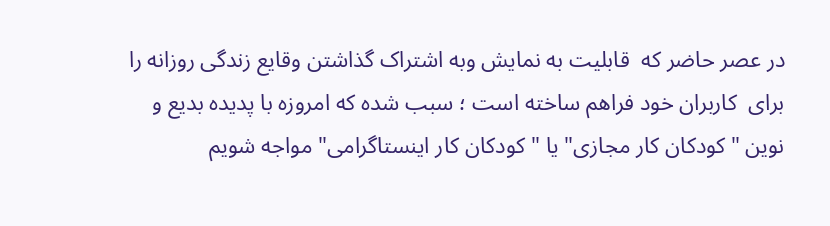در عصر حاضر که  قابلیت به نمایش وبه اشتراک گذاشتن وقایع زندگی روزانه را برای  کاربران خود فراهم ساخته است ؛ سبب شده که امروزه با پدیده بدیع و نوین "کودکان کار مجازی" یا " کودکان کار اینستاگرامی" مواجه شویم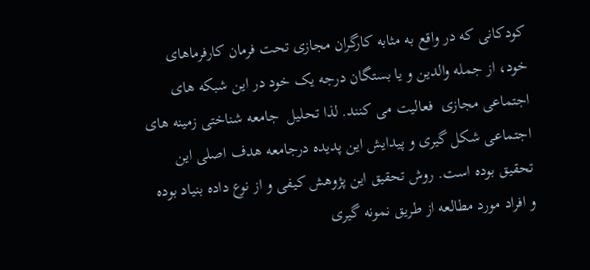کودکانی که در واقع به مثابه کارگران مجازی تحت فرمان کارفرماهای خود، از جمله والدین و یا بستگان درجه یک خود در این شبکه های اجتماعی مجازی  فعالیت می کنند. لذا تحلیل  جامعه شناختی زمینه های اجتماعی شکل گیری و پیدایش این پدیده درجامعه هدف اصلی این تحقیق بوده است. روش تحقیق این پژوهش کیفی و از نوع داده بنیاد بوده و افراد مورد مطالعه از طریق نمونه گیری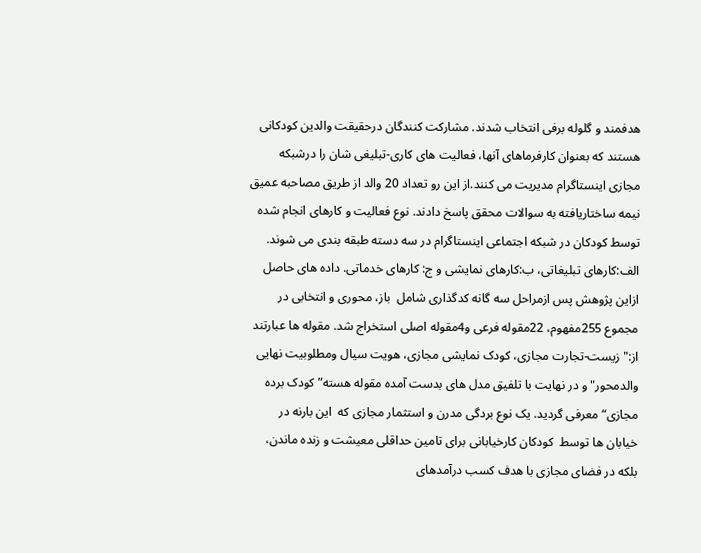هدفمند و گلوله برفی انتخاب شدند. مشارکت کنندگان درحقیقت والدین کودکانی هستند که بعنوان کارفرماهای آنها، فعالیت های کاری-تبلیغی شان را درشبکه مجازی اینستاگرام مدیریت می کنند.از این رو تعداد 20 والد از طریق مصاحبه عمیق نیمه ساختاریافته به سوالات محقق پاسخ دادند. نوع فعالیت و کارهای انجام شده توسط کودکان در شبکه اجتماعی اینستاگرام در سه دسته طبقه بندی می شوند. الف:کارهای تبلیغاتی، ب:کارهای نمایشی و ج: کارهای خدماتی. داده های حاصل ازاین پژوهش پس ازمراحل سه گانه کدگذاری شامل  باز، محوری و انتخابی در مجموع 255مفهوم، 22مقوله فرعی و4مقوله اصلی استخراج شد. مقوله ها عبارتند از:"زیست-تجارت مجازی، کودک نمایشی مجازی، هویت سیال ومطلوبیت نهایی والدمحور"و در نهایت با تلفیق مدل های بدست آمده مقوله هسته”کودک برده مجازی“معرفی گردید. یک نوع بردگی مدرن و استثمار مجازی که  این بارنه در خیابان ها توسط  کودکان کارخیابانی برای تامین حداقلی معیشت و زنده ماندن، بلکه در فضای مجازی با هدف کسب درآمدهای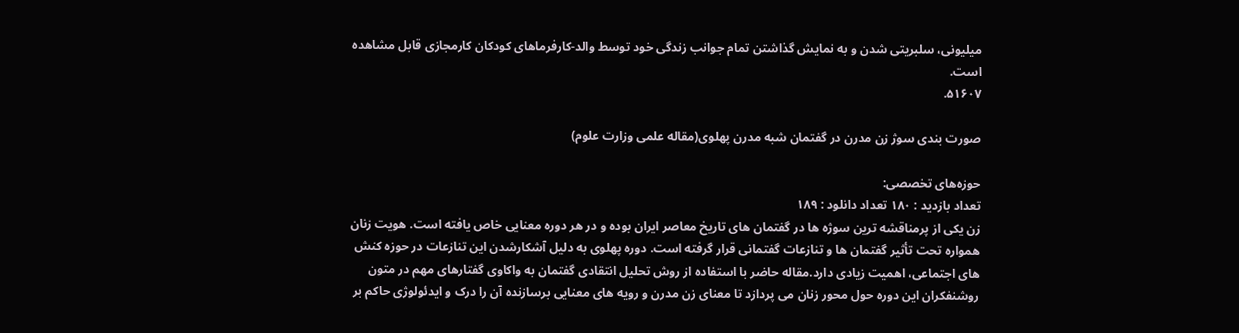میلیونی، سلبریتی شدن و به نمایش گذاشتن تمام جوانب زندگی خود توسط والد-کارفرماهای کودکان کارمجازی قابل مشاهده است.
۵۱۶۰۷.

صورت بندی سوژ زن مدرن در گفتمان شبه مدرن پهلوی(مقاله علمی وزارت علوم)

حوزه‌های تخصصی:
تعداد بازدید : ۱۸۰ تعداد دانلود : ۱۸۹
زن یکی از پرمناقشه ترین سوژه ها در گفتمان های تاریخ معاصر ایران بوده و در هر دوره معنایی خاص یافته است. هویت زنان همواره تحت تأثیر گفتمان ها و تنازعات گفتمانی قرار گرفته است. دوره پهلوی به دلیل آشکارشدن این تنازعات در حوزه کنش های اجتماعی، اهمیت زیادی دارد.مقاله حاضر با استفاده از روش تحلیل انتقادی گفتمان به واکاوی گفتارهای مهم در متون روشنفکران این دوره حول محور زنان می پردازد تا معنای زن مدرن و رویه های معنایی برسازنده آن را درک و ایدئولوژی حاکم بر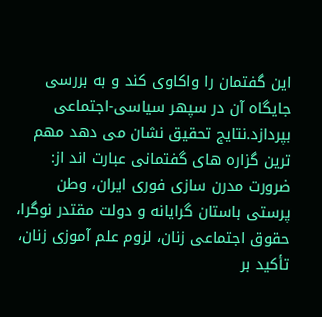این گفتمان را واکاوی کند و به بررسی جایگاه آن در سپهر سیاسی-اجتماعی بپردازد.نتایج تحقیق نشان می دهد مهم ترین گزاره های گفتمانی عبارت اند از: ضرورت مدرن سازی فوری ایران، وطن پرستی باستان گرایانه و دولت مقتدر نوگرا، حقوق اجتماعی زنان، لزوم علم آموزی زنان، تأکید بر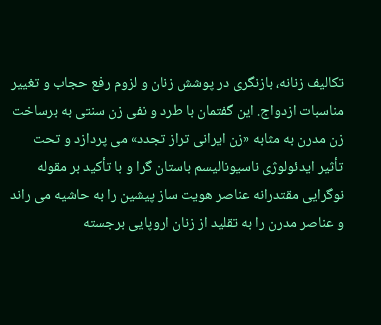تکالیف زنانه، بازنگری در پوشش زنان و لزوم رفع حجاب و تغییر مناسبات ازدواج. این گفتمان با طرد و نفی زن سنتی به برساخت زن مدرن به مثابه «زن ایرانی تراز تجدد» می پردازد و تحت تأثیر ایدئولوژی ناسیونالیسم باستان گرا و با تأکید بر مقوله نوگرایی مقتدرانه عناصر هویت ساز پیشین را به حاشیه می راند و عناصر مدرن را به تقلید از زنان اروپایی برجسته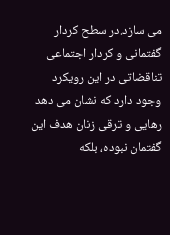می سازد.در سطح کردار گفتمانی و کردار اجتماعی تناقضاتی در این رویکرد وجود دارد که نشان می دهد رهایی و ترقی زنان هدف این گفتمان نبوده، بلکه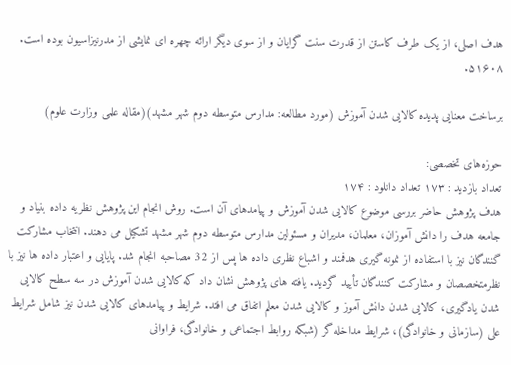هدف اصلی، از یک طرف کاستن از قدرت سنت گرایان و از سوی دیگر ارائه چهره ای نمایشی از مدرنیزاسیون بوده است.
۵۱۶۰۸.

برساخت معنایی پدیده کالایی شدن آموزش (مورد مطالعه: مدارس متوسطه دوم شهر مشهد)(مقاله علمی وزارت علوم)

حوزه‌های تخصصی:
تعداد بازدید : ۱۷۳ تعداد دانلود : ۱۷۴
هدف پژوهش حاضر بررسی موضوع کالایی شدن آموزش و پیامدهای آن است. روش انجام این پژوهش نظریه داده بنیاد و جامعه هدف را دانش آموزان، معلمان، مدیران و مسئولین مدارس متوسطه دوم شهر مشهد تشکیل می دهند. انتخاب مشارکت گنندگان نیز با استفاده از نمونه گیری هدفمند و اشباع نظری داده ها پس از 32 مصاحبه انجام شد. پایایی و اعتبار داده ها نیز با نظرمتخصصان و مشارکت کنندگان تأیید گردید. یافته های پژوهش نشان داد که کالایی شدن آموزش در سه سطح کالایی شدن یادگیری، کالایی شدن دانش آموز و کالایی شدن معلم اتفاق می افتد. شرایط و پیامدهای کالایی شدن نیز شامل شرایط علی (سازمانی و خانوادگی)، شرایط مداخله گر (شبکه روابط اجتماعی و خانوادگی، فراوانی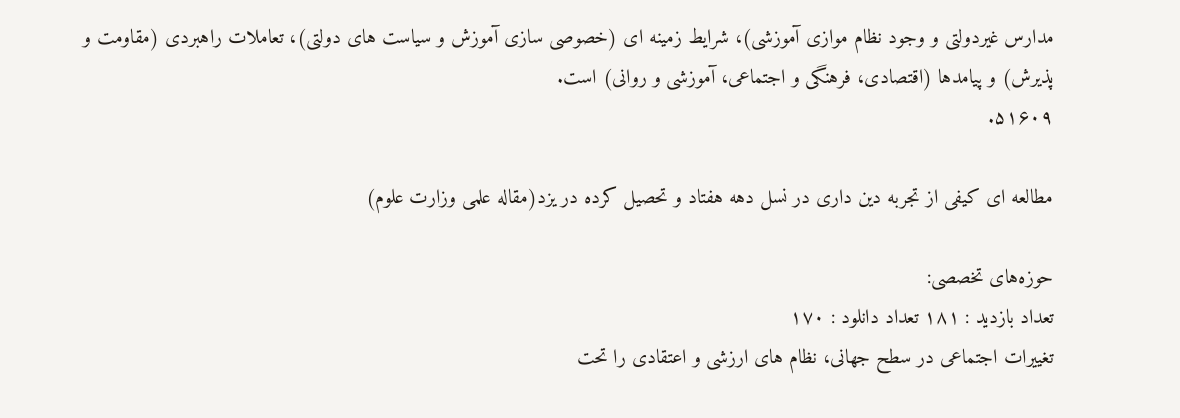مدارس غیردولتی و وجود نظام موازی آموزشی)، شرایط زمینه ای (خصوصی سازی آموزش و سیاست های دولتی)، تعاملات راهبردی (مقاومت و پذیرش) و پیامدها (اقتصادی، فرهنگی و اجتماعی، آموزشی و روانی) است.
۵۱۶۰۹.

مطالعه ای کیفی از تجربه دین داری در نسل دهه هفتاد و تحصیل کرده در یزد(مقاله علمی وزارت علوم)

حوزه‌های تخصصی:
تعداد بازدید : ۱۸۱ تعداد دانلود : ۱۷۰
تغییرات اجتماعی در سطح جهانی، نظام های ارزشی و اعتقادی را تحت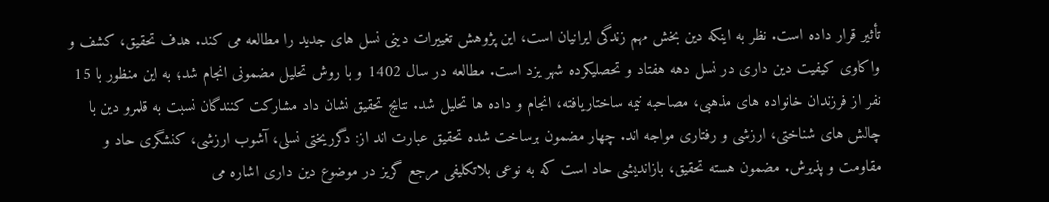تأثیر قرار داده است. نظر به اینکه دین بخش مهم زندگی ایرانیان است، این پژوهش تغییرات دینی نسل های جدید را مطالعه می کند. هدف تحقیق، کشف و واکاوی کیفیت دین داری در نسل دهه هفتاد و تحصلیکرده شهر یزد است. مطالعه در سال 1402 و با روش تحلیل مضمونی انجام شد؛ به این منظور با 15 نفر از فرزندان خانواده های مذهبی، مصاحبه نیمه ساختاریافته، انجام و داده ها تحلیل شد. نتایج تحقیق نشان داد مشارکت کنندگان نسبت به قلمرو دین با چالش های شناختی، ارزشی و رفتاری مواجه اند. چهار مضمون برساخت شده تحقیق عبارت اند از: دگرریختی نسلی، آشوب ارزشی، کنشگری حاد و مقاومت و پذیرش. مضمون هسته تحقیق، بازاندیشی حاد است که به نوعی بلاتکلیفی مرجع گریز در موضوع دین داری اشاره می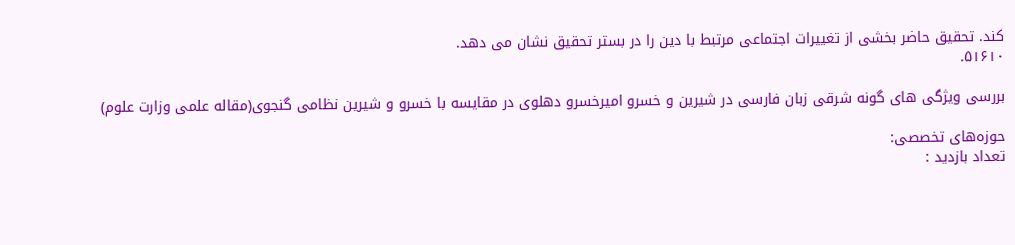کند. تحقیق حاضر بخشی از تغییرات اجتماعی مرتبط با دین را در بستر تحقیق نشان می دهد.
۵۱۶۱۰.

بررسی ویژگی های گونه شرقی زبان فارسی در شیرین و خسرو امیرخسرو دهلوی در مقایسه با خسرو و شیرین نظامی گنجوی(مقاله علمی وزارت علوم)

حوزه‌های تخصصی:
تعداد بازدید :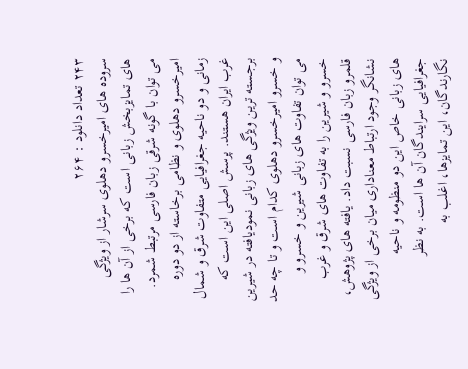۲۴۳ تعداد دانلود : ۲۶۴
سروده های امیرخسرو دهلوی سرشار از ویژگی های تمایزبخش زبانی است که برخی از آن ها را می توان با گونه شرقی زبان فارسی مرتبط شمرد. امیرخسرو دهلوی و نظامی برخاسته از دو دوره زمانی و دو ناحیه جغرافیایی متفاوت شرق و شمال غرب ایران هستند. پرسش اصلی این است که برجسته ترین ویژگی های زبانی نمودیافته در شیرین و خسرو امیرخسرو دهلوی کدام است و تا چه حد می توان تفاوت های زبانی شیرین و خسرو و خسرو و شیرین را به تفاوت های شرق و غرب قلمرو زبان فارسی نسبت داد. یافته های پژوهش، نشانگر وجود ارتباط معناداری میان برخی از ویژگی های زبانی خاص این دو منظومه و ناحیه جغرافیایی سرایندگان آن ها است. به نظر نگارندگان، این تمایزها، اغلب به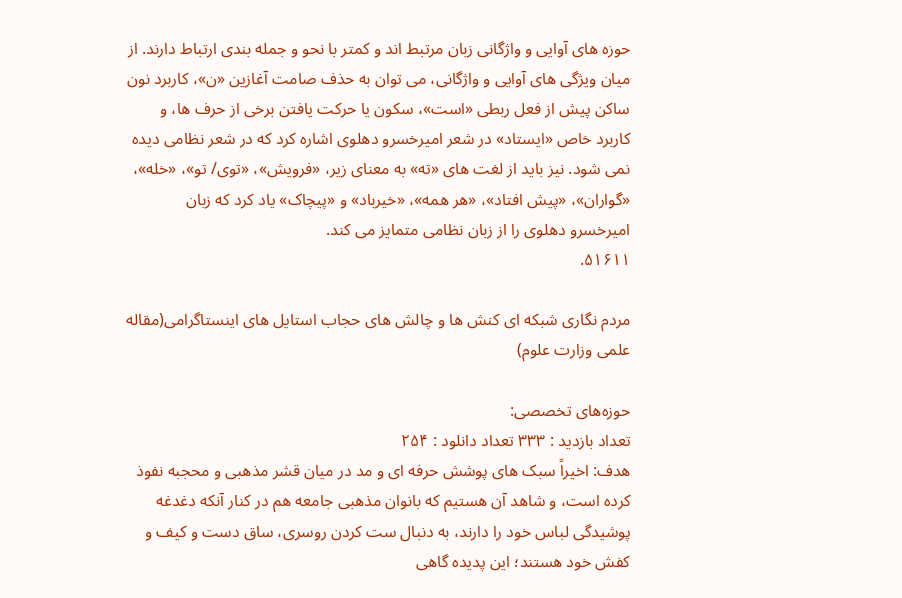حوزه های آوایی و واژگانی زبان مرتبط اند و کمتر با نحو و جمله بندی ارتباط دارند. از میان ویژگی های آوایی و واژگانی، می توان به حذف صامت آغازین «ن»، کاربرد نون ساکن پیش از فعل ربطی «است»، سکون یا حرکت یافتن برخی از حرف ها، و کاربرد خاص «ایستاد» در شعر امیرخسرو دهلوی اشاره کرد که در شعر نظامی دیده نمی شود. نیز باید از لغت های «ته» به معنای زیر، «فرویش»، «توی/ تو»، «خله»، «گواران»، «پیش افتاد»، «هر همه»، «خیرباد» و «پیچاک» یاد کرد که زبان امیرخسرو دهلوی را از زبان نظامی متمایز می کند.
۵۱۶۱۱.

مردم نگاری شبکه ای کنش ها و چالش های حجاب استایل های اینستاگرامی(مقاله علمی وزارت علوم)

حوزه‌های تخصصی:
تعداد بازدید : ۳۳۳ تعداد دانلود : ۲۵۴
هدف: اخیراً سبک های پوشش حرفه ای و مد در میان قشر مذهبی و محجبه نفوذ کرده است، و شاهد آن هستیم که بانوان مذهبی جامعه هم در کنار آنکه دغدغه پوشیدگی لباس خود را دارند، به دنبال ست کردن روسری، ساق دست و کیف و کفش خود هستند؛ این پدیده گاهی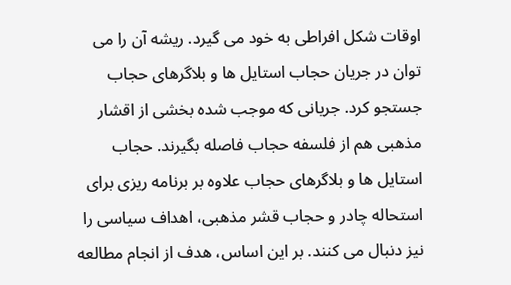اوقات شکل افراطی به خود می گیرد. ریشه آن را می توان در جریان حجاب استایل ها و بلاگرهای حجاب جستجو کرد. جریانی که موجب شده بخشی از اقشار مذهبی هم از فلسفه حجاب فاصله بگیرند. حجاب استایل ها و بلاگرهای حجاب علاوه بر برنامه ریزی برای استحاله چادر و حجاب قشر مذهبی، اهداف سیاسی را نیز دنبال می کنند. بر این اساس، هدف از انجام مطالعه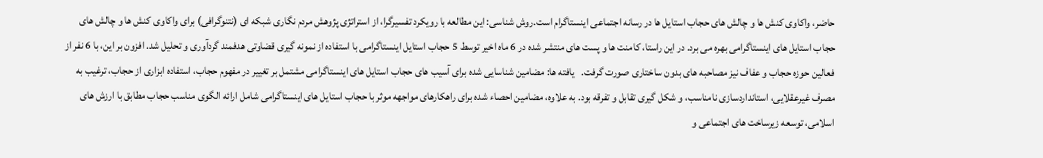حاضر، واکاوی کنش ها و چالش های حجاب استایل ها در رسانه اجتماعی اینستاگرام است.روش شناسی: این مطالعه با رویکرد تفسیرگرا، از استراتژی پژوهش مردم نگاری شبکه ای (نتنوگرافی) برای واکاوی کنش ها و چالش های حجاب استایل های اینستاگرامی بهره می برد. در این راستا، کامنت ها و پست های منتشر شده در 6 ماه اخیر توسط 5 حجاب استایل اینستاگرامی با استفاده از نمونه گیری قضاوتی هدفمند گردآوری و تحلیل شد. افزون بر این، با 6 نفر از فعالین حوزه حجاب و عفاف نیز مصاحبه های بدون ساختاری صورت گرفت.   یافته ها: مضامین شناسایی شده برای آسیب های حجاب استایل های اینستاگرامی مشتمل بر تغییر در مفهوم حجاب، استفاده ابزاری از حجاب، ترغیب به مصرف غیرعقلایی، استانداردسازی نامناسب، و شکل گیری تقابل و تفرقه بود. به علاوه، مضامین احصاء شده برای راهکارهای مواجهه موثر با حجاب استایل های اینستاگرامی شامل ارائه الگوی مناسب حجاب مطابق با ارزش های اسلامی، توسعه زیرساخت های اجتماعی و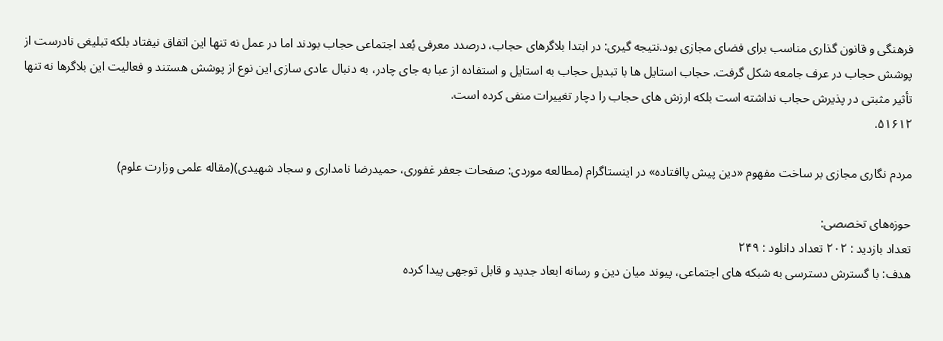فرهنگی و قانون گذاری مناسب برای فضای مجازی بود.نتیجه گیری: در ابتدا بلاگرهای حجاب، درصدد معرفی بُعد اجتماعی حجاب بودند اما در عمل نه تنها این اتفاق نیفتاد بلکه تبلیغی نادرست از پوشش حجاب در عرف جامعه شکل گرفت. حجاب استایل ها با تبدیل حجاب به استایل و استفاده از عبا به جای چادر، به دنبال عادی سازی این نوع از پوشش هستند و فعالیت این بلاگرها نه تنها تأثیر مثبتی در پذیرش حجاب نداشته است بلکه ارزش های حجاب را دچار تغییرات منفی کرده است.
۵۱۶۱۲.

مردم نگاری مجازی بر ساخت مفهوم «دین پیش پاافتاده» در اینستاگرام (مطالعه موردی: صفحات جعفر غفوری، حمیدرضا نامداری و سجاد شهیدی)(مقاله علمی وزارت علوم)

حوزه‌های تخصصی:
تعداد بازدید : ۲۰۲ تعداد دانلود : ۲۴۹
هدف: با گسترش دسترسی به شبکه های اجتماعی، پیوند میان دین و رسانه ابعاد جدید و قابل توجهی پیدا کرده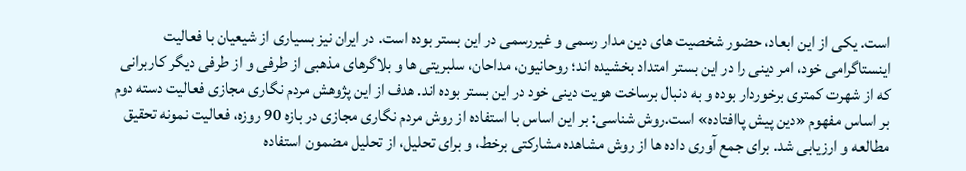است. یکی از این ابعاد، حضور شخصیت های دین مدار رسمی و غیررسمی در این بستر بوده است. در ایران نیز بسیاری از شیعیان با فعالیت اینستاگرامی خود، امر دینی را در این بستر امتداد بخشیده اند؛ روحانیون، مداحان، سلبریتی ها و بلاگرهای مذهبی از طرفی و از طرفی دیگر کاربرانی که از شهرت کمتری برخوردار بوده و به دنبال برساخت هویت دینی خود در این بستر بوده اند. هدف از این پژوهش مردم نگاری مجازی فعالیت دسته دوم بر اساس مفهوم «دین پیش پاافتاده» است.روش شناسی: بر این اساس با استفاده از روش مردم نگاری مجازی در بازه 90 روزه، فعالیت نمونه تحقیق مطالعه و ارزیابی شد. برای جمع آوری داده ها از روش مشاهده مشارکتی برخط، و برای تحلیل، از تحلیل مضمون استفاده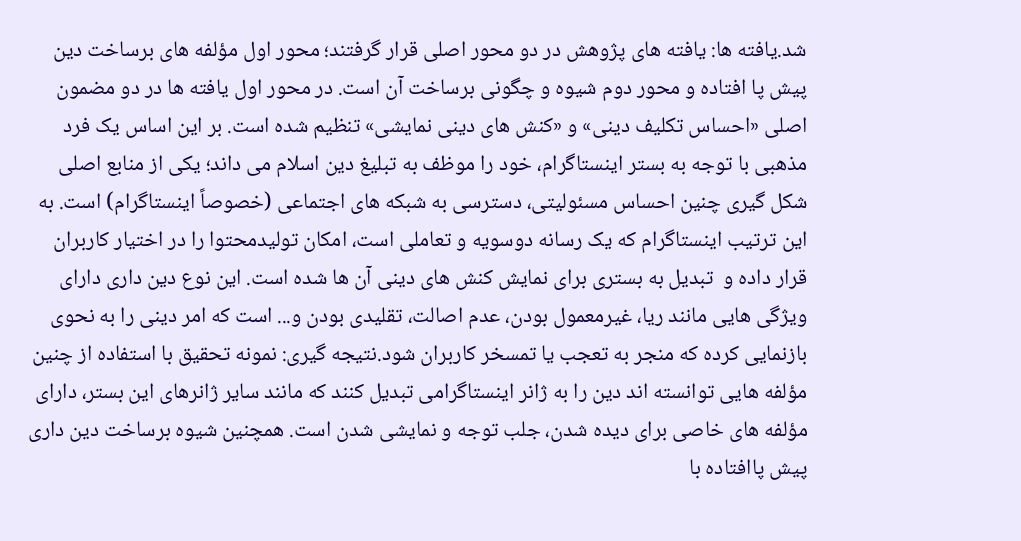شد.یافته ها: یافته های پژوهش در دو محور اصلی قرار گرفتند؛ محور اول مؤلفه های برساخت دین پیش پا افتاده و محور دوم شیوه و چگونی برساخت آن است. در محور اول یافته ها در دو مضمون اصلی «احساس تکلیف دینی» و «کنش های دینی نمایشی» تنظیم شده است. بر این اساس یک فرد مذهبی با توجه به بستر اینستاگرام، خود را موظف به تبلیغ دین اسلام می داند؛ یکی از منابع اصلی شکل گیری چنین احساس مسئولیتی، دسترسی به شبکه های اجتماعی (خصوصاً اینستاگرام) است. به این ترتیب اینستاگرام که یک رسانه دوسویه و تعاملی است، امکان تولیدمحتوا را در اختیار کاربران قرار داده و  تبدیل به بستری برای نمایش کنش های دینی آن ها شده است. این نوع دین داری دارای ویژگی هایی مانند ریا، غیرمعمول بودن، عدم اصالت، تقلیدی بودن و... است که امر دینی را به نحوی بازنمایی کرده که منجر به تعجب یا تمسخر کاربران شود.نتیجه گیری: نمونه تحقیق با استفاده از چنین مؤلفه هایی توانسته اند دین را به ژانر اینستاگرامی تبدیل کنند که مانند سایر ژانرهای این بستر، دارای مؤلفه های خاصی برای دیده شدن، جلب توجه و نمایشی شدن است. همچنین شیوه برساخت دین داری پیش پاافتاده با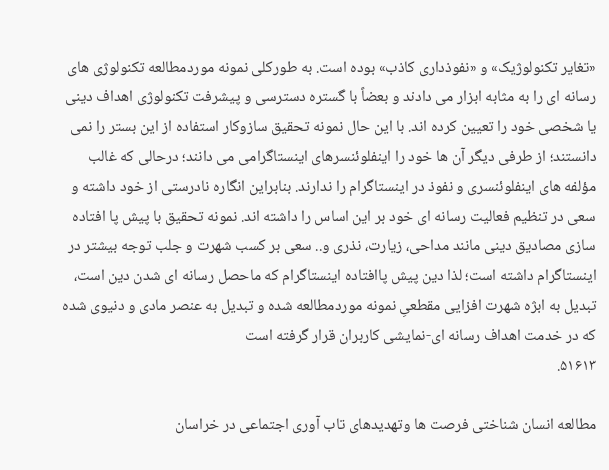«تغایر تکنولوژیک» و «نفوذداری کاذب» بوده است. به طورکلی نمونه موردمطالعه تکنولوژی های رسانه ای را به مثابه ابزار می دادند و بعضاً با گستره دسترسی و پیشرفت تکنولوژی اهداف دینی یا شخصی خود را تعیین کرده اند. با این حال نمونه تحقیق سازوکار استفاده از این بستر را نمی دانستند؛ از طرفی دیگر آن ها خود را اینفلوئنسرهای اینستاگرامی می دانند؛ درحالی که غالب مؤلفه های اینفلوئنسری و نفوذ در اینستاگرام را ندارند. بنابراین انگاره نادرستی از خود داشته و سعی در تنظیم فعالیت رسانه ای خود بر این اساس را داشته اند. نمونه تحقیق با پیش پا افتاده سازی مصادیق دینی مانند مداحی، زیارت، نذری و.. سعی بر کسب شهرت و جلب توجه بیشتر در اینستاگرام داشته است؛ لذا دین پیش پاافتاده اینستاگرام که ماحصل رسانه ای شدن دین است، تبدیل به ابژه شهرت افزایی مقطعیِ نمونه موردمطالعه شده و تبدیل به عنصر مادی و دنیوی شده که در خدمت اهداف رسانه ای-نمایشی کاربران قرار گرفته است
۵۱۶۱۳.

مطالعه انسان شناختی فرصت ها وتهدیدهای تاب آوری اجتماعی در خراسان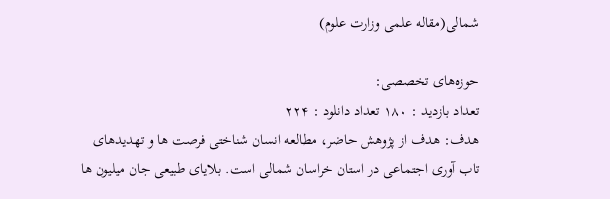شمالی(مقاله علمی وزارت علوم)

حوزه‌های تخصصی:
تعداد بازدید : ۱۸۰ تعداد دانلود : ۲۲۴
هدف: هدف از پژوهش حاضر، مطالعه انسان شناختی فرصت ها و تهدیدهای تاب آوری اجتماعی در استان خراسان شمالی است. بلایای طبیعی جان میلیون ها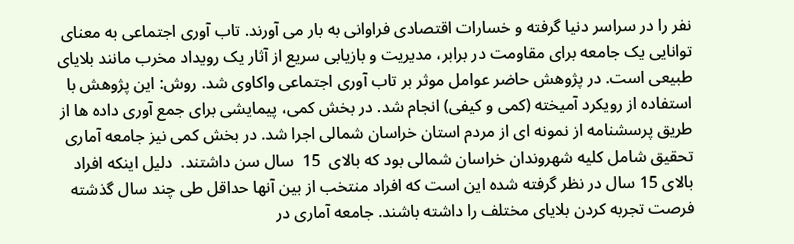نفر را در سراسر دنیا گرفته و خسارات اقتصادی فراوانی به بار می آورند. تاب آوری اجتماعی به معنای توانایی یک جامعه برای مقاومت در برابر، مدیریت و بازیابی سریع از آثار یک رویداد مخرب مانند بلایای طبیعی است. در پژوهش حاضر عوامل موثر بر تاب آوری اجتماعی واکاوی شد. روش: این پژوهش با استفاده از رویکرد آمیخته (کمی و کیفی) انجام شد. در بخش کمی، پیمایشی برای جمع آوری داده ها از طریق پرسشنامه از نمونه ای از مردم استان خراسان شمالی اجرا شد. در بخش کمی نیز جامعه آماری تحقیق شامل کلیه شهروندان خراسان شمالی بود که بالای  15  سال سن داشتند.  دلیل اینکه افراد بالای 15 سال در نظر گرفته شده این است که افراد منتخب از بین آنها حداقل طی چند سال گذشته فرصت تجربه کردن بلایای مختلف را داشته باشند. جامعه آماری در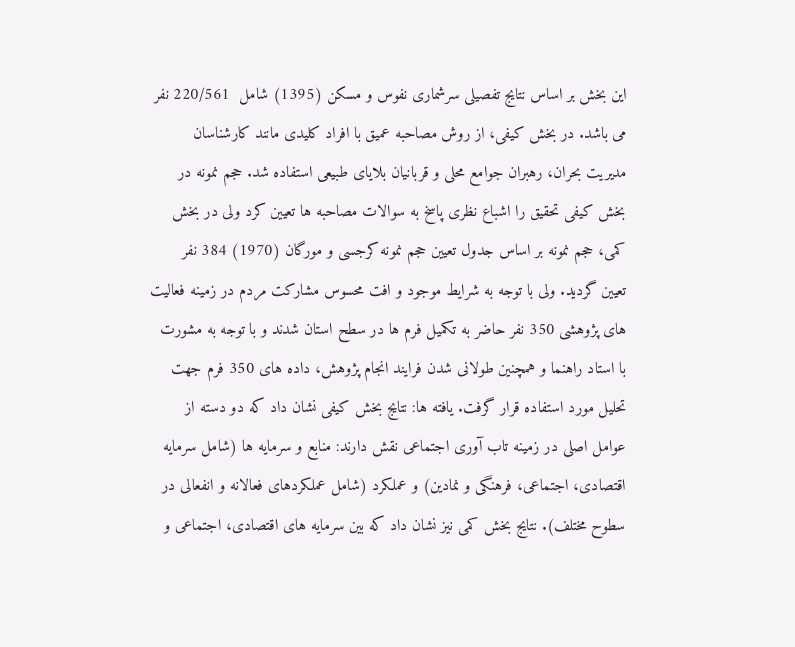این بخش بر اساس نتایج تفصیلی سرشماری نفوس و مسکن (1395) شامل  220/561 نفر می باشد. در بخش کیفی، از روش مصاحبه عمیق با افراد کلیدی مانند کارشناسان مدیریت بحران، رهبران جوامع محلی و قربانیان بلایای طبیعی استفاده شد. حجم نمونه در بخش کیفی تحقیق را اشباع نظری پاسخ به سوالات مصاحبه ها تعیین کرد ولی در بخش کمی، حجم نمونه بر اساس جدول تعیین حجم نمونه کرجسی و مورگان (1970) 384 نفر تعیین گردید. ولی با توجه به شرایط موجود و افت محسوس مشارکت مردم در زمینه فعالیت های پژوهشی 350 نفر حاضر به تکمیل فرم ها در سطح استان شدند و با توجه به مشورت با استاد راهنما و همچنین طولانی شدن فرایند انجام پژوهش، داده های 350 فرم جهت تحلیل مورد استفاده قرار گرفت. یافته ها: نتایج بخش کیفی نشان داد که دو دسته از عوامل اصلی در زمینه تاب آوری اجتماعی نقش دارند: منابع و سرمایه ها (شامل سرمایه اقتصادی، اجتماعی، فرهنگی و نمادین) و عملکرد (شامل عملکردهای فعالانه و انفعالی در سطوح مختلف). نتایج بخش کمی نیز نشان داد که بین سرمایه های اقتصادی، اجتماعی و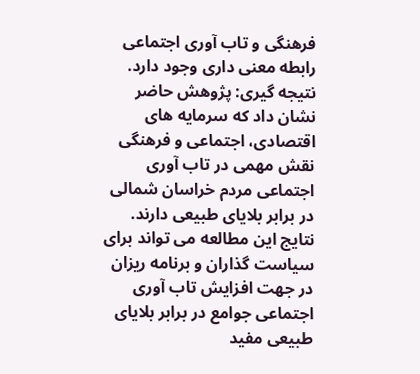فرهنگی و تاب آوری اجتماعی رابطه معنی داری وجود دارد. نتیجه گیری: پژوهش حاضر نشان داد که سرمایه های اقتصادی، اجتماعی و فرهنگی نقش مهمی در تاب آوری اجتماعی مردم خراسان شمالی در برابر بلایای طبیعی دارند. نتایج این مطالعه می تواند برای سیاست گذاران و برنامه ریزان در جهت افزایش تاب آوری اجتماعی جوامع در برابر بلایای طبیعی مفید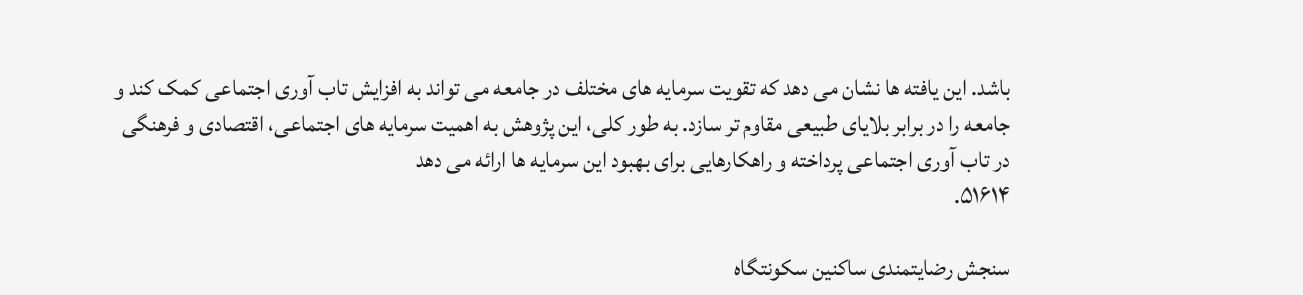باشد. این یافته ها نشان می دهد که تقویت سرمایه های مختلف در جامعه می تواند به افزایش تاب آوری اجتماعی کمک کند و جامعه را در برابر بلایای طبیعی مقاوم تر سازد. به طور کلی، این پژوهش به اهمیت سرمایه های اجتماعی، اقتصادی و فرهنگی در تاب آوری اجتماعی پرداخته و راهکارهایی برای بهبود این سرمایه ها ارائه می دهد
۵۱۶۱۴.

سنجش رضایتمندی ساکنین سکونتگاه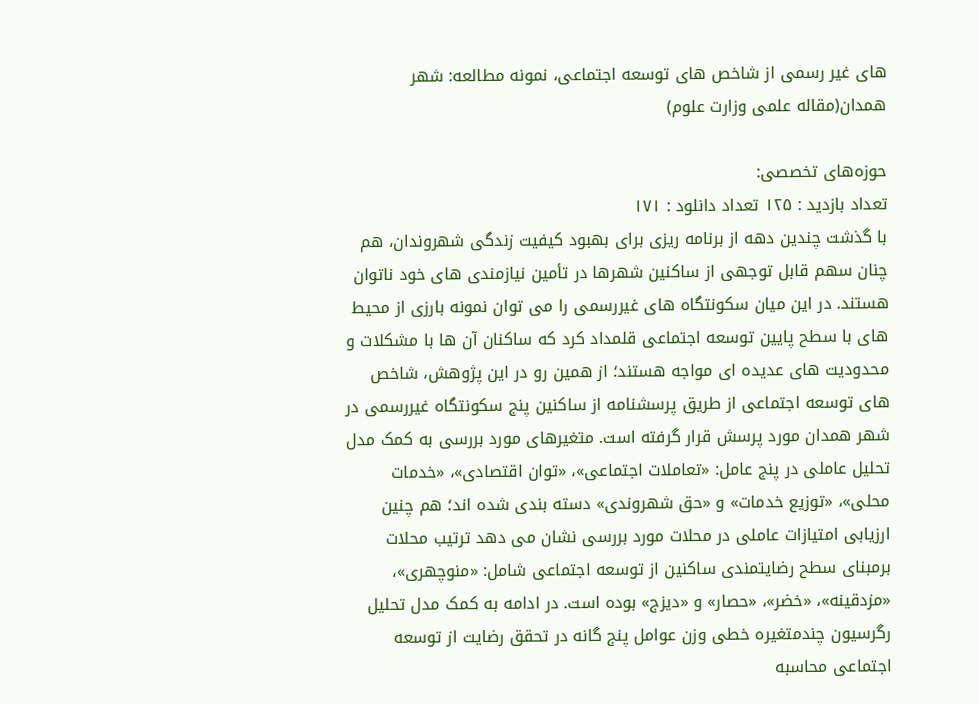های غیر رسمی از شاخص های توسعه اجتماعی، نمونه مطالعه: شهر همدان(مقاله علمی وزارت علوم)

حوزه‌های تخصصی:
تعداد بازدید : ۱۲۵ تعداد دانلود : ۱۷۱
با گذشت چندین دهه از برنامه ریزی برای بهبود کیفیت زندگی شهروندان، هم چنان سهم قابل توجهی از ساکنین شهرها در تأمین نیازمندی های خود ناتوان هستند. در این میان سکونتگاه های غیررسمی را می توان نمونه بارزی از محیط های با سطح پایین توسعه اجتماعی قلمداد کرد که ساکنان آن ها با مشکلات و محدودیت های عدیده ای مواجه هستند؛ از همین رو در این پژوهش، شاخص های توسعه اجتماعی از طریق پرسشنامه از ساکنین پنج سکونتگاه غیررسمی در شهر همدان مورد پرسش قرار گرفته است. متغیرهای مورد بررسی به کمک مدل تحلیل عاملی در پنج عامل: «تعاملات اجتماعی»، «توان اقتصادی»، «خدمات محلی»، «توزیع خدمات» و «حق شهروندی» دسته بندی شده اند؛ هم چنین ارزیابی امتیازات عاملی در محلات مورد بررسی نشان می دهد ترتیب محلات برمبنای سطح رضایتمندی ساکنین از توسعه اجتماعی شامل: «منوچهری»، «مزدقینه»، «خضر»، «حصار» و «دیزج» بوده است. در ادامه به کمک مدل تحلیل رگرسیون چندمتغیره خطی وزن عوامل پنج گانه در تحقق رضایت از توسعه اجتماعی محاسبه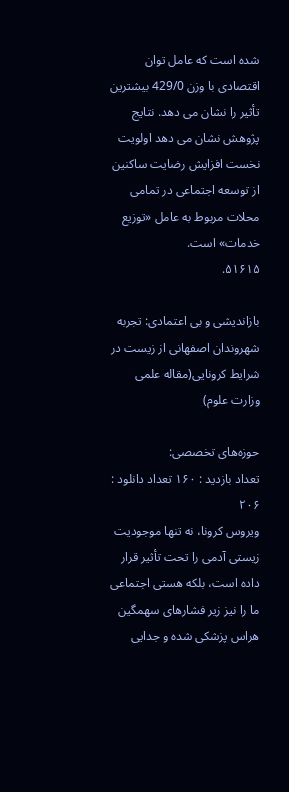شده است که عامل توان اقتصادی با وزن 429/0 بیشترین تأثیر را نشان می دهد. نتایج پژوهش نشان می دهد اولویت نخست افزایش رضایت ساکنین از توسعه اجتماعی در تمامی محلات مربوط به عامل «توزیع خدمات» است.
۵۱۶۱۵.

بازاندیشی و بی اعتمادی: تجربه شهروندان اصفهانی از زیست در شرایط کرونایی(مقاله علمی وزارت علوم)

حوزه‌های تخصصی:
تعداد بازدید : ۱۶۰ تعداد دانلود : ۲۰۶
ویروس کرونا، نه تنها موجودیت زیستی آدمی را تحت تأثیر قرار داده است، بلکه هستی اجتماعی ما را نیز زیر فشارهای سهمگین هراس پزشکی شده و جدایی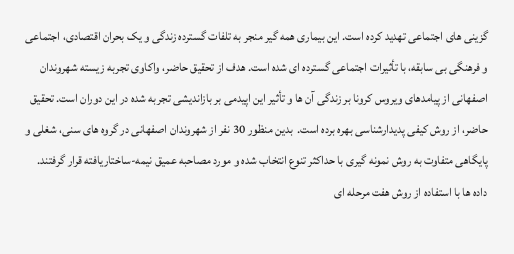گزینی های اجتماعی تهدید کرده است. این بیماری همه گیر منجر به تلفات گسترده زندگی و یک بحران اقتصادی، اجتماعی و فرهنگی بی سابقه، با تأثیرات اجتماعی گسترده ای شده است. هدف از تحقیق حاضر، واکاوی تجربه زیسته شهروندان اصفهانی از پیامدهای ویروس کرونا بر زندگی آن ها و تأثیر این اپیدمی بر بازاندیشی تجربه شده در این دوران است. تحقیق حاضر، از روش کیفی پدیدارشناسی بهره برده است.  بدین منظور 30 نفر از شهروندان اصفهانی در گروه های سنی، شغلی و پایگاهی متفاوت به روش نمونه گیری با حداکثر تنوع انتخاب شده و مورد مصاحبه عمیق نیمه-ساختاریافته قرار گرفتند. داده ها با استفاده از روش هفت مرحله ای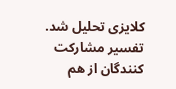کلایزی تحلیل شد. تفسیر مشارکت کنندگان از هم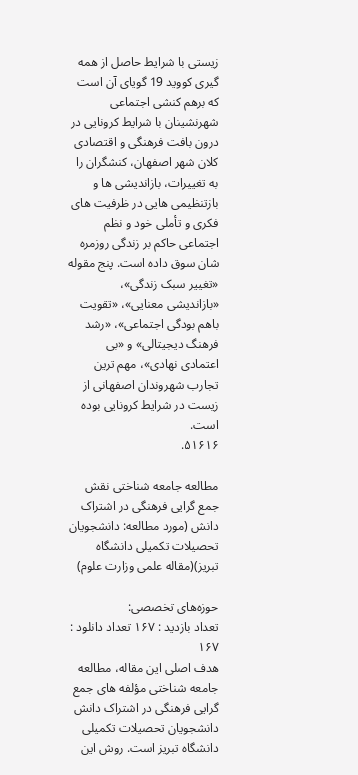زیستی با شرایط حاصل از همه گیری کووید 19 گویای آن است که برهم کنشی اجتماعی شهرنشینان با شرایط کرونایی در درون بافت فرهنگی و اقتصادی کلان شهر اصفهان، کنشگران را به تغییرات، بازاندیشی ها و بازتنظیمی هایی در ظرفیت های فکری و تأملی خود و نظم اجتماعی حاکم بر زندگی روزمره شان سوق داده است. پنج مقوله «تغییر سبک زندگی»، «بازاندیشی معنایی»، «تقویت باهم بودگی اجتماعی»، «رشد فرهنگ دیجیتالی» و «بی اعتمادی نهادی»، مهم ترین تجارب شهروندان اصفهانی از زیست در شرایط کرونایی بوده است.
۵۱۶۱۶.

مطالعه جامعه شناختی نقش جمع گرایی فرهنگی در اشتراک دانش (مورد مطالعه: دانشجویان تحصیلات تکمیلی دانشگاه تبریز)(مقاله علمی وزارت علوم)

حوزه‌های تخصصی:
تعداد بازدید : ۱۶۷ تعداد دانلود : ۱۶۷
هدف اصلی این مقاله، مطالعه جامعه شناختی مؤلفه های جمع گرایی فرهنگی در اشتراک دانش دانشجویان تحصیلات تکمیلی دانشگاه تبریز است. روش این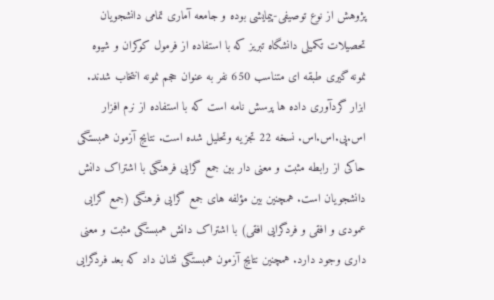پژوهش از نوع توصیفی-پیمایشی بوده و جامعه آماری تمامی دانشجویان تحصیلات تکمیلی دانشگاه تبریز که با استفاده از فرمول کوکران و شیوه نمونه گیری طبقه ای متناسب 650 نفر به عنوان حجم نمونه انتخاب شدند. ابزار گردآوری داده ها پرسش نامه است که با استفاده از نرم افزار اس.پی.اس.اس. نسخه 22 تجزیه وتحلیل شده است. نتایج آزمون همبستگی حاکی از رابطه مثبت و معنی دار بین جمع گرایی فرهنگی با اشتراک دانش دانشجویان است. همچنین بین مؤلفه های جمع گرایی فرهنگی (جمع گرایی عمودی و افقی و فردگرایی افقی) با اشتراک دانش همبستگی مثبت و معنی داری وجود دارد. همچنین نتایج آزمون همبستگی نشان داد که بعد فردگرایی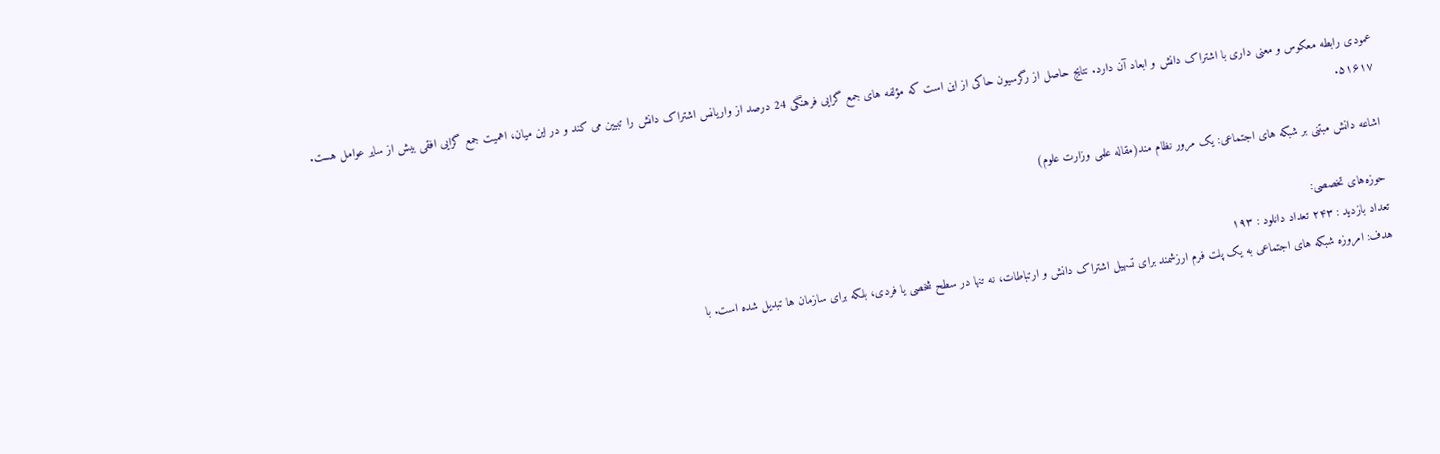عمودی رابطه معکوس و معنی داری با اشتراک دانش و ابعاد آن دارد. نتایج حاصل از رگرسیون حاکی از این است که مؤلفه های جمع گرایی فرهنگی 24 درصد از واریانس اشتراک دانش را تبیین می کند و در این میان، اهمیت جمع گرایی افقی بیش از سایر عوامل هست.
۵۱۶۱۷.

اشاعه دانش مبتنی بر شبکه های اجتماعی: یک مرور نظام مند(مقاله علمی وزارت علوم)

حوزه‌های تخصصی:
تعداد بازدید : ۲۴۳ تعداد دانلود : ۱۹۳
هدف: امروزه شبکه های اجتماعی به یک پلت فرم ارزشمند برای تسهیل اشتراک دانش و ارتباطات، نه تنها در سطح شخصی یا فردی، بلکه برای سازمان ها تبدیل شده است. با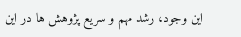این وجود، رشد مهم و سریع پژوهش ها در این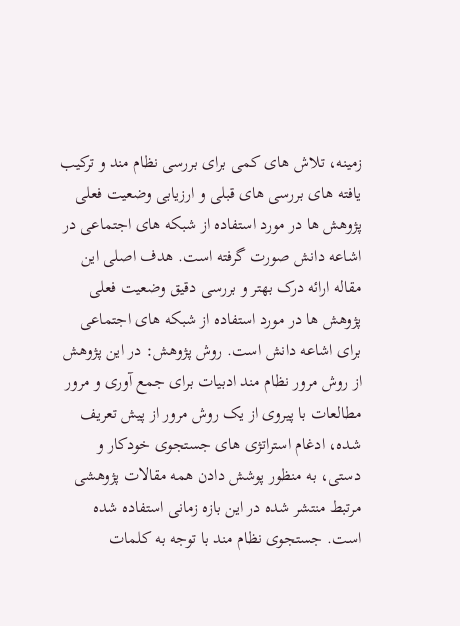زمینه، تلاش های کمی برای بررسی نظام مند و ترکیب یافته های بررسی های قبلی و ارزیابی وضعیت فعلی پژوهش ها در مورد استفاده از شبکه های اجتماعی در اشاعه دانش صورت گرفته است. هدف اصلی این مقاله ارائه درک بهتر و بررسی دقیق وضعیت فعلی پژوهش ها در مورد استفاده از شبکه های اجتماعی برای اشاعه دانش است. روش پژوهش: در این پژوهش از روش مرور نظام مند ادبیات برای جمع آوری و مرور مطالعات با پیروی از یک روش مرور از پیش تعریف شده، ادغام استراتژی های جستجوی خودکار و دستی، به منظور پوشش دادن همه مقالات پژوهشی مرتبط منتشر شده در این بازه زمانی استفاده شده است. جستجوی نظام مند با توجه به کلمات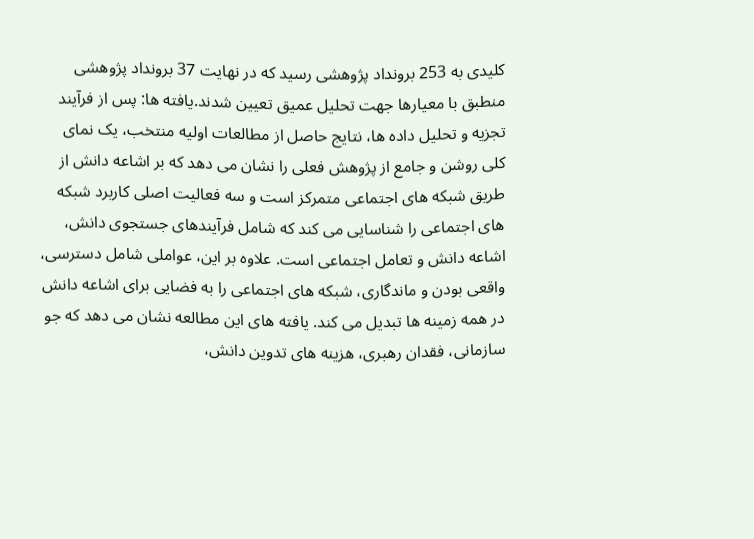کلیدی به 253 برونداد پژوهشی رسید که در نهایت 37 برونداد پژوهشی منطبق با معیارها جهت تحلیل عمیق تعیین شدند.یافته ها: پس از فرآیند تجزیه و تحلیل داده ها، نتایج حاصل از مطالعات اولیه منتخب، یک نمای کلی روشن و جامع از پژوهش فعلی را نشان می دهد که بر اشاعه دانش از طریق شبکه های اجتماعی متمرکز است و سه فعالیت اصلی کاربرد شبکه های اجتماعی را شناسایی می کند که شامل فرآیندهای جستجوی دانش، اشاعه دانش و تعامل اجتماعی است. علاوه بر این، عواملی شامل دسترسی، واقعی بودن و ماندگاری، شبکه های اجتماعی را به فضایی برای اشاعه دانش در همه زمینه ها تبدیل می کند. یافته های این مطالعه نشان می دهد که جو سازمانی، فقدان رهبری، هزینه های تدوین دانش،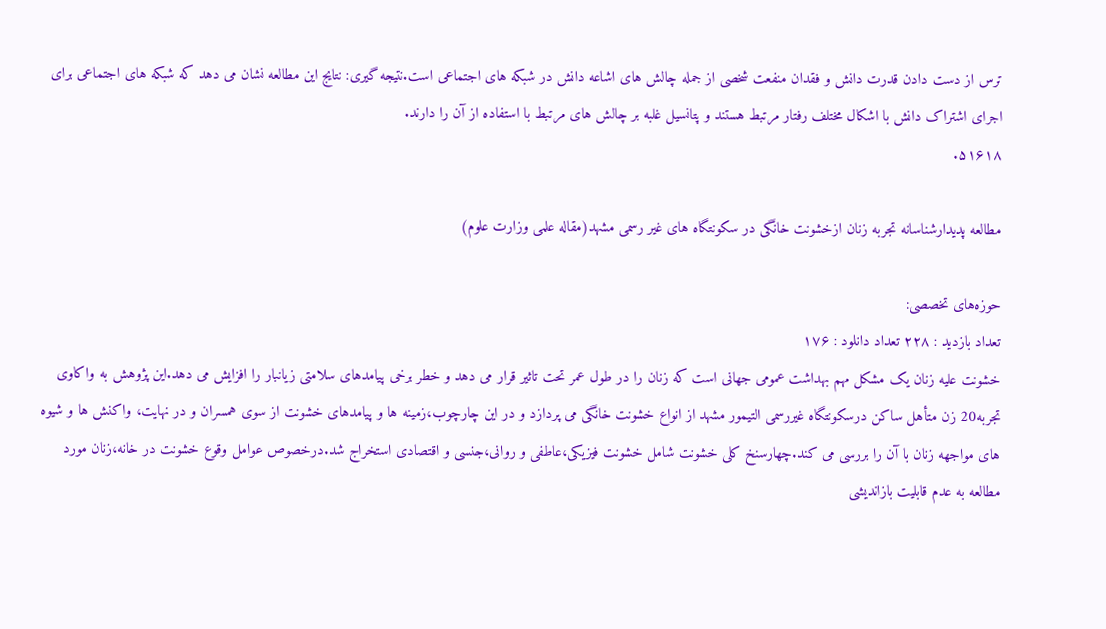ترس از دست دادن قدرت دانش و فقدان منفعت شخصی از جمله چالش های اشاعه دانش در شبکه های اجتماعی است.نتیجه گیری: نتایج این مطالعه نشان می دهد که شبکه های اجتماعی برای اجرای اشتراک دانش با اشکال مختلف رفتار مرتبط هستند و پتانسیل غلبه بر چالش های مرتبط با استفاده از آن را دارند.
۵۱۶۱۸.

مطالعه پدیدارشناسانه تجربه زنان ازخشونت خانگی در سکونتگاه های غیر رسمی مشهد(مقاله علمی وزارت علوم)

حوزه‌های تخصصی:
تعداد بازدید : ۲۲۸ تعداد دانلود : ۱۷۶
خشونت علیه زنان یک مشکل مهم بهداشت عمومی جهانی است که زنان را در طول عمر تحت تاثیر قرار می دهد و خطر برخی پیامدهای سلامتی زیانبار را افزایش می دهد.این پژوهش به واکاوی تجربه20 زن متأهل ساکن درسکونتگاه غیررسمی التیمور مشهد از انواع خشونت خانگی می پردازد و در این چارچوب،زمینه ها و پیامدهای خشونت از سوی همسران و در نهایت، واکنش ها و شیوه های مواجهه زنان با آن را بررسی می کند.چهارسنخ کلی خشونت شامل خشونت فیزیکی،عاطفی و روانی،جنسی و اقتصادی استخراج شد.درخصوص عوامل وقوع خشونت در خانه،زنان مورد مطالعه به عدم قابلیت بازاندیشی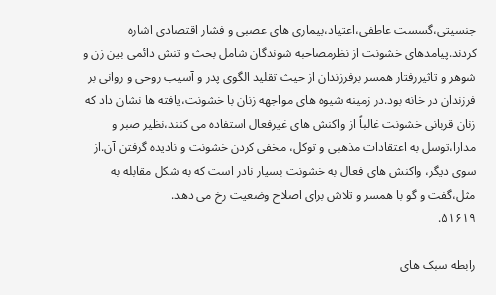جنسیتی،گسست عاطفی،اعتیاد،بیماری های عصبی و فشار اقتصادی اشاره کردند.پیامدهای خشونت از نظرمصاحبه شوندگان شامل بحث و تنش دائمی بین زن و شوهر و تاثیررفتار همسر برفرزندان از حیث تقلید الگوی پدر و آسیب روحی و روانی بر فرزندان در خانه بود.در زمینه شیوه های مواجهه زنان با خشونت،یافته ها نشان داد که زنان قربانی خشونت غالباً از واکنش های غیرفعال استفاده می کنند،نظیر صبر و مدارا،توسل به اعتقادات مذهبی و توکل، مخفی کردن خشونت و نادیده گرفتن آن.از سوی دیگر، واکنش های فعال به خشونت بسیار نادر است که به شکل مقابله به مثل،گفت و گو با همسر و تلاش برای اصلاح وضعیت رخ می دهد.
۵۱۶۱۹.

رابطه سبک های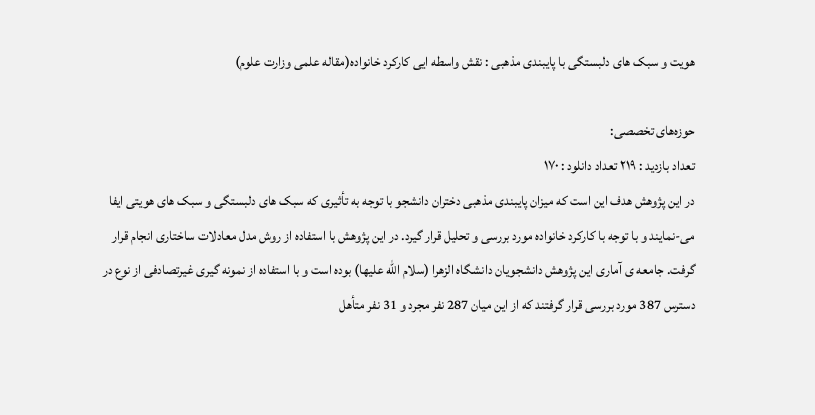هویت و سبک های دلبستگی با پایبندی مذهبی : نقش واسطه ایی کارکرد خانواده(مقاله علمی وزارت علوم)

حوزه‌های تخصصی:
تعداد بازدید : ۲۱۹ تعداد دانلود : ۱۷۰
در این پژوهش هدف این است که میزان پایبندی مذهبی دختران دانشجو با توجه به تأثیری که سبک های دلبستگی و سبک های هویتی ایفا می-نمایند و با توجه با کارکرد خانواده مورد بررسی و تحلیل قرار گیرد. در این پژوهش با استفاده از روش مدل معادلات ساختاری انجام قرار گرفت. جامعه ی آماری این پژوهش دانشجویان دانشگاه الزهرا (سلام الله علیها) بوده است و با استفاده از نمونه گیری غیرتصادفی از نوع در دسترس 387 مورد بررسی قرار گرفتند که از این میان 287 نفر مجرد و 31 نفر متأهل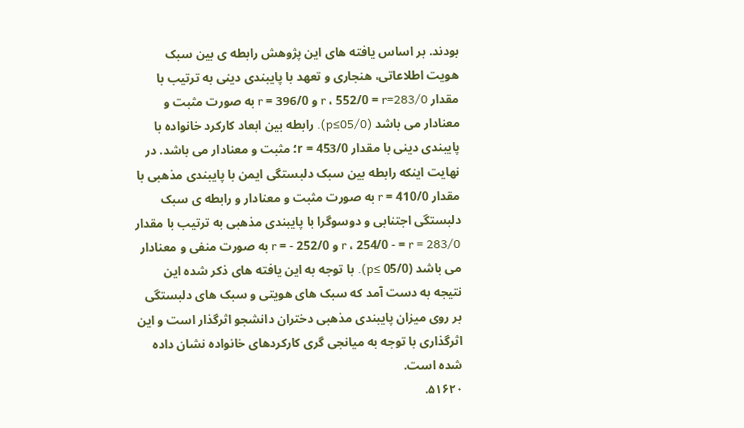بودند. بر اساس یافته های این پژوهش رابطه ی بین سبک هویت اطلاعاتی، هنجاری و تعهد با پایبندی دینی به ترتیب با مقدار 283/0=r ، 552/0 = r و 396/0 = r به صورت مثبت و معنادار می باشد (05/0≥p). رابطه بین ابعاد کارکرد خانواده با پایبندی دینی با مقدار 453/0 = r؛ مثبت و معنادار می باشد. در نهایت اینکه رابطه بین سبک دلبستگی ایمن با پایبندی مذهبی با مقدار 410/0 = r به صورت مثبت و معنادار و رابطه ی سبک دلبستگی اجتنابی و دوسوگرا با پایبندی مذهبی به ترتیب با مقدار 283/0 = r ، 254/0 - = r و 252/0 - = r به صورت منفی و معنادار می باشد (05/0 ≥p). با توجه به این یافته های ذکر شده این نتیجه به دست آمد که سبک های هویتی و سبک های دلبستگی بر روی میزان پایبندی مذهبی دختران دانشجو اثرگذار است و این اثرگذاری با توجه به میانجی گری کارکردهای خانواده نشان داده شده است.
۵۱۶۲۰.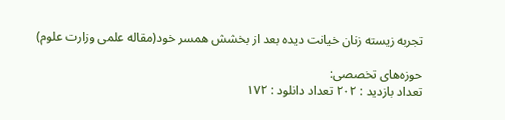تجربه زیسته زنان خیانت دیده بعد از بخشش همسر خود(مقاله علمی وزارت علوم)

حوزه‌های تخصصی:
تعداد بازدید : ۲۰۲ تعداد دانلود : ۱۷۲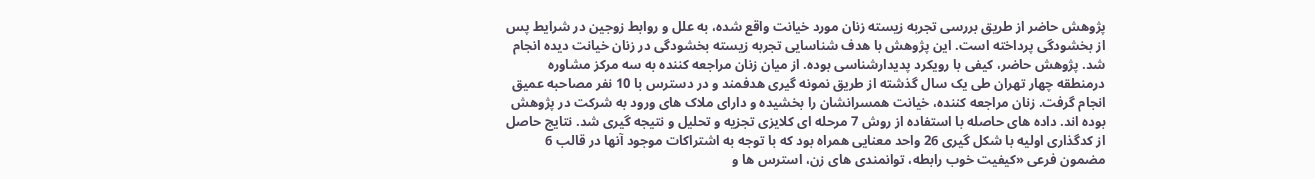پژوهش حاضر از طریق بررسی تجربه زیسته زنان مورد خیانت واقع شده، به علل و روابط زوجین در شرایط پس از بخشودگی پرداخته است. این پژوهش با هدف شناسایی تجربه زیسته بخشودگی در زنان خیانت دیده انجام شد. پژوهش حاضر، کیفی با رویکرد پدیدارشناسی بوده. از میان زنان مراجعه کننده به سه مرکز مشاوره درمنطقه چهار تهران طی یک سال گذشته از طریق نمونه گیری هدفمند و در دسترس با 10 نفر مصاحبه عمیق انجام گرفت. زنان مراجعه کننده، خیانت همسرانشان را بخشیده و دارای ملاک های ورود به شرکت در پژوهش بوده اند. داده های حاصله با استفاده از روش 7 مرحله ای کلایزی تجزیه و تحلیل و نتیجه گیری شد. نتایج حاصل از کدگذاری اولیه با شکل گیری 26 واحد معنایی همراه بود که با توجه به اشتراکات موجود آنها در قالب 6 مضمون فرعی «کیفیت خوب رابطه، توانمندی های زن، استرس ها و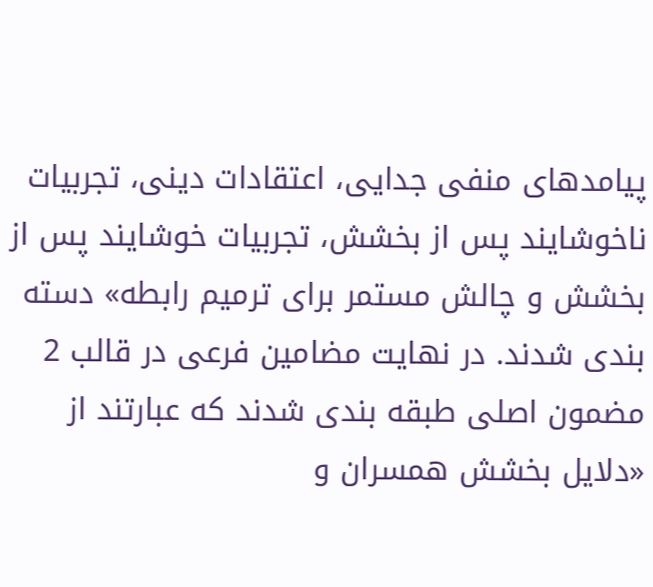پیامدهای منفی جدایی، اعتقادات دینی، تجربیات ناخوشایند پس از بخشش، تجربیات خوشایند پس از بخشش و چالش مستمر برای ترمیم رابطه» دسته بندی شدند. در نهایت مضامین فرعی در قالب 2 مضمون اصلی طبقه بندی شدند که عبارتند از «دلایل بخشش همسران و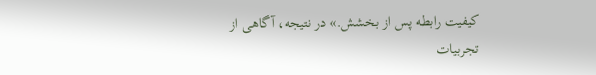کیفیت رابطه پس از بخشش.» در نتیجه، آگاهی از تجربیات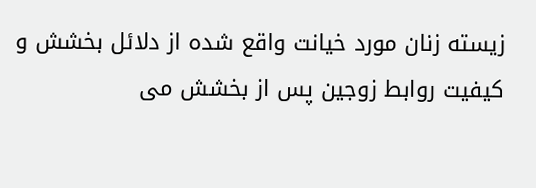زیسته زنان مورد خیانت واقع شده از دلائل بخشش و کیفیت روابط زوجین پس از بخشش می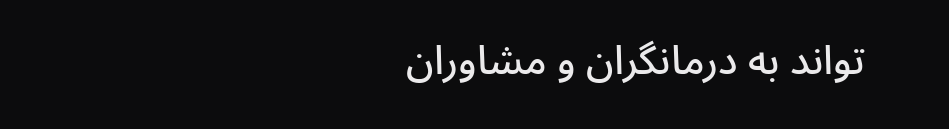تواند به درمانگران و مشاوران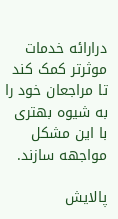درارائه خدمات موثرتر کمک کند تا مراجعان خود را به شیوه بهتری با این مشکل مواجهه سازند.

پالایش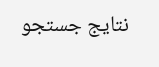نتایج جستجو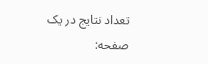تعداد نتایج در یک صفحه: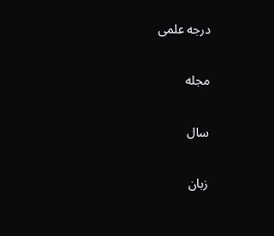درجه علمی

مجله

سال

زبان